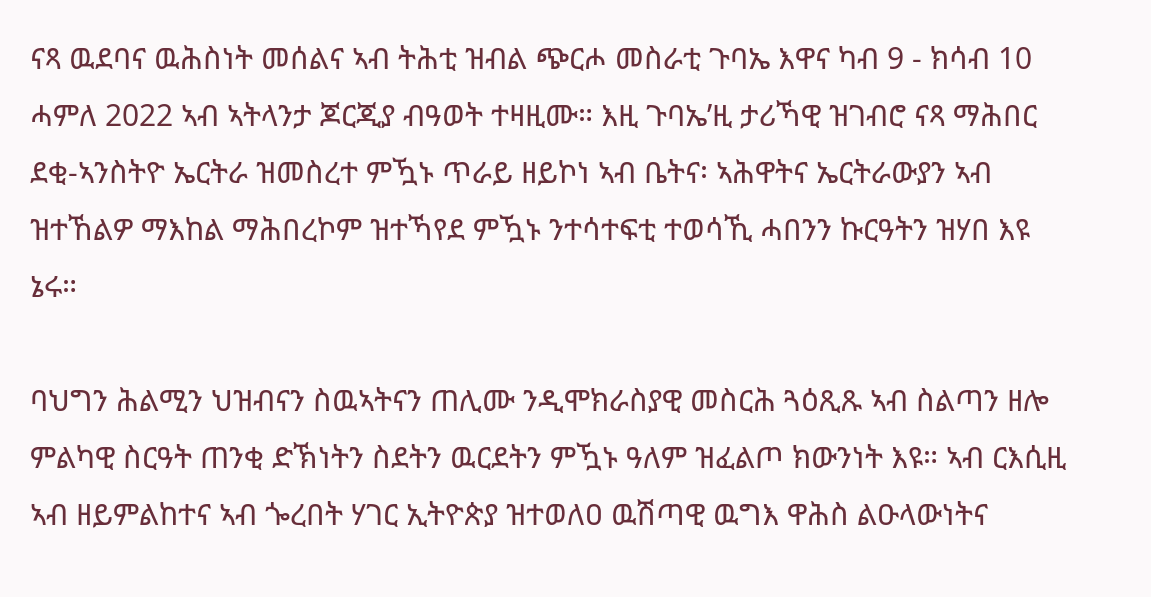ናጻ ዉደባና ዉሕስነት መሰልና ኣብ ትሕቲ ዝብል ጭርሖ መስራቲ ጉባኤ እዋና ካብ 9 - ክሳብ 10 ሓምለ 2022 ኣብ ኣትላንታ ጆርጂያ ብዓወት ተዛዚሙ። እዚ ጉባኤ’ዚ ታሪኻዊ ዝገብሮ ናጻ ማሕበር ደቂ-ኣንስትዮ ኤርትራ ዝመስረተ ምዃኑ ጥራይ ዘይኮነ ኣብ ቤትና፡ ኣሕዋትና ኤርትራውያን ኣብ ዝተኸልዎ ማእከል ማሕበረኮም ዝተኻየደ ምዃኑ ንተሳተፍቲ ተወሳኺ ሓበንን ኩርዓትን ዝሃበ እዩ ኔሩ።

ባህግን ሕልሚን ህዝብናን ስዉኣትናን ጠሊሙ ንዲሞክራስያዊ መስርሕ ጓዕጺጹ ኣብ ስልጣን ዘሎ ምልካዊ ስርዓት ጠንቂ ድኽነትን ስደትን ዉርደትን ምዃኑ ዓለም ዝፈልጦ ክውንነት እዩ። ኣብ ርእሲዚ ኣብ ዘይምልከተና ኣብ ጐረበት ሃገር ኢትዮጵያ ዝተወለዐ ዉሽጣዊ ዉግእ ዋሕስ ልዑላውነትና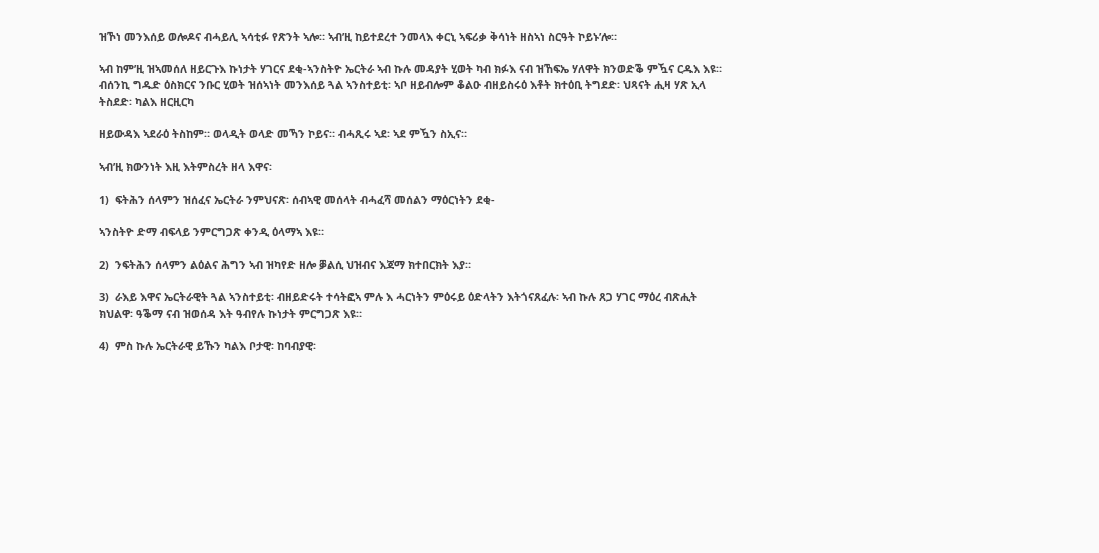ዝኾነ መንእሰይ ወሎዶና ብሓይሊ ኣሳቲፉ የጽንት ኣሎ። ኣብ’ዚ ከይተደረተ ንመላእ ቀርኒ ኣፍሪቃ ቅሳነት ዘስኣነ ስርዓት ኮይኑ’ሎ።

ኣብ ከም’ዚ ዝኣመሰለ ዘይርጉእ ኩነታት ሃገርና ደቂ-ኣንስትዮ ኤርትራ ኣብ ኩሉ መዳያት ሂወት ካብ ክፉእ ናብ ዝኸፍኤ ሃለዋት ክንወድቕ ምዃና ርዱእ እዩ። ብሰንኪ ግዱድ ዕስክርና ንቡር ሂወት ዝሰኣነት መንእሰይ ጓል ኣንስተይቲ፡ ኣቦ ዘይብሎም ቆልዑ ብዘይስሩዕ እቶት ክተዕቢ ትግደድ፡ ህጻናት ሒዛ ሃጽ ኢላ ትስደድ፡ ካልእ ዘርዚርካ

ዘይውዳእ ኣደራዕ ትስከም። ወላዲት ወላድ መኻን ኮይና። ብሓጺሩ ኣደ፡ ኣደ ምዃን ስኢና።

ኣብ’ዚ ክውንነት እዚ እትምስረት ዘላ እዋና፡

1)  ፍትሕን ሰላምን ዝሰፈና ኤርትራ ንምህናጽ፡ ሰብኣዊ መሰላት ብሓፈሻ መሰልን ማዕርነትን ደቂ-

ኣንስትዮ ድማ ብፍላይ ንምርግጋጽ ቀንዲ ዕላማኣ እዩ።

2)  ንፍትሕን ሰላምን ልዕልና ሕግን ኣብ ዝካየድ ዘሎ ቓልሲ ህዝብና እጃማ ክተበርክት እያ።

3)  ራእይ እዋና ኤርትራዊት ጓል ኣንስተይቲ፡ ብዘይድሩት ተሳትፎኣ ምሉ እ ሓርነትን ምዕሩይ ዕድላትን እትጎናጸፈሉ፡ ኣብ ኩሉ ጸጋ ሃገር ማዕረ ብጽሒት ክህልዋ፡ ዓቕማ ናብ ዝወሰዳ እት ዓብየሉ ኩነታት ምርግጋጽ እዩ።

4)  ምስ ኩሉ ኤርትራዊ ይኹን ካልእ ቦታዊ፡ ከባብያዊ፡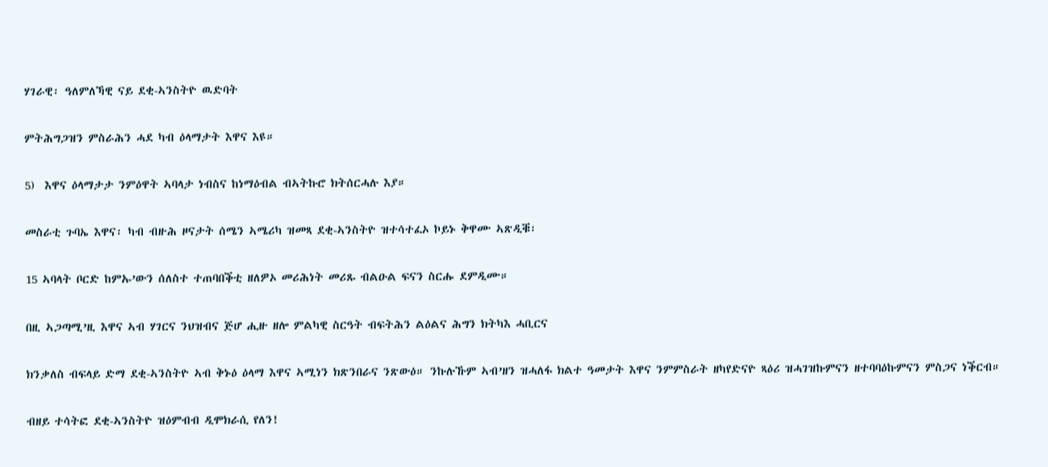ሃገራዊ፡ ዓለምለኻዊ ናይ ደቂ-ኣንስትዮ ዉድባት

ምትሕግጋዝን ምስራሕን ሓደ ካብ ዕላማታት እዋና እዩ።

5)  እዋና ዕላማታታ ንምዕዋት ኣባላታ ነብስና ከነማዕብል ብኣትኩሮ ክትሰርሓሉ እያ።

መስራቲ ጉባኤ እዋና፡ ካብ ብዙሕ ዞናታት ሰሜን ኣሜሪካ ዝመጻ ደቂ-ኣንስትዮ ዝተሳተፈኦ ኮይኑ ቅዋሙ ኣጽዲቑ፡

15 ኣባላት ቦርድ ከምኡ’ውን ሰለስተ ተጠባበቕቲ ዘለዎኦ መሪሕነት መሪጹ ብልዑል ፍናን ስርሑ ደምዲሙ።

በዚ ኣጋጣሚ’ዚ እዋና ኣብ ሃገርና ንህዝብና ጅሆ ሒዙ ዘሎ ምልካዊ ስርዓት ብፍትሕን ልዕልና ሕግን ክትካእ ሓቢርና

ክንቃለስ ብፍላይ ድማ ደቂ-ኣንስትዮ ኣብ ቅኑዕ ዕላማ እዋና ኣሚነን ክጽንበራና ንጽውዕ። ንኩሉኹም ኣብ’ዘን ዝሓለፋ ክልተ ዓመታት እዋና ንምምስራት ዘካየድናዮ ጻዕሪ ዝሓገዝኩምናን ዘተባባዕኩምናን ምስጋና ነቕርብ።

ብዘይ ተሳትፎ ደቂ-ኣንስትዮ ዝዕምብብ ዲሞክራሲ የለን!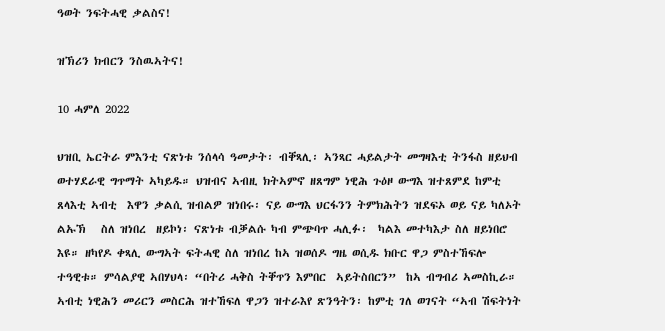ዓወት ንፍትሓዊ ቃልስና!

ዝኽሪን ክብርን ንስዉኣትና!

10 ሓምለ 2022

ህዝቢ ኤርትራ ምእንቲ ናጽነቱ ንሰላሳ ዓመታት፡ ብቐጻሊ፡ ኣንጻር ሓይልታት መግዛእቲ ትንፋስ ዘይህብ ወተሃደራዊ ግጥማት ኣካይዱ። ህዝብና ኣብዚ ክትኣምኖ ዘጸግም ነዊሕ ጉዕዞ ውግእ ዝተጸምደ ከምቲ ጸላእቲ ኣብቲ  እዋን ቃልሲ ዝብልዎ ዝነበሩ፡ ናይ ውግእ ህርፋንን ትምክሕትን ዝደፍኦ ወይ ናይ ካለኦት ልኡኽ   ስለ ዝነበረ  ዘይኮነ፡ ናጽነቱ ብቓልሱ ካብ ምጭባጥ ሓሊፉ፡  ካልእ መተካእታ ስለ ዘይነበሮ እዩ። ዘካየዶ ቀጻሊ ውግኣት ፍትሓዊ ስለ ዝነበረ ከኣ ዝወሰዶ ግዜ ወሲዱ ክቡር ዋጋ ምስተኸፍሎ ተዓዊቱ። ምሳልያዊ ኣበሃህላ፡ “በትሪ ሓቅስ ትቐጥን እምበር  ኣይትስበርን”  ከኣ ብግብሪ ኣመስኪራ። ኣብቲ ነዊሕን መሪርን መስርሕ ዝተኸፍለ ዋጋን ዝተራእየ ጽንዓትን፡ ከምቲ ገለ ወገናት “ኣብ ሽፍትነት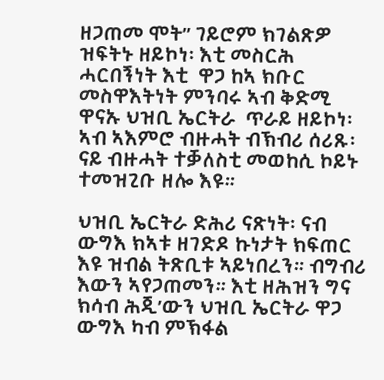ዘጋጠመ ሞት” ገይሮም ክገልጽዎ ዝፍትኑ ዘይኮነ፡ እቲ መስርሕ ሓርበኝነት እቲ  ዋጋ ከኣ ክቡር መስዋእትነት ምንባሩ ኣብ ቅድሚ ዋናኡ ህዝቢ ኤርትራ  ጥራይ ዘይኮነ፡ ኣብ ኣእምሮ ብዙሓት ብኽብሪ ሰሪጹ፡ ናይ ብዙሓት ተቓለስቲ መወከሲ ኮይኑ ተመዝጊቡ ዘሎ እዩ።

ህዝቢ ኤርትራ ድሕሪ ናጽነት፡ ናብ ውግእ ክኣቱ ዘገድዶ ኩነታት ክፍጠር እዩ ዝብል ትጽቢቱ ኣይነበረን። ብግብሪ እውን ኣየጋጠመን። እቲ ዘሕዝን ግና ክሳብ ሕጂ’ውን ህዝቢ ኤርትራ ዋጋ ውግእ ካብ ምኽፋል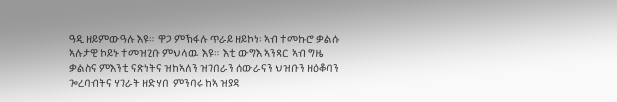ዓዲ ዘይምውዓሉ እዩ።  ዋጋ ምኽፋሉ ጥራይ ዘይኮነ፡ ኣብ ተመኩሮ ቃልሱ ኣሉታዊ ኮይኑ ተመዝጊቡ ምህላዉ  እዩ።  እቲ ውግእ ኣንጻር  ኣብ ግዜ ቃልስና ምእንቲ ናጽነትና ዝከኣለን ዝገበራን ሰውራናን ህዝቡን ዘዕቆባን ጐረባብትና ሃገራት ዘድሃበ  ምንባሩ ከኣ ዝያዳ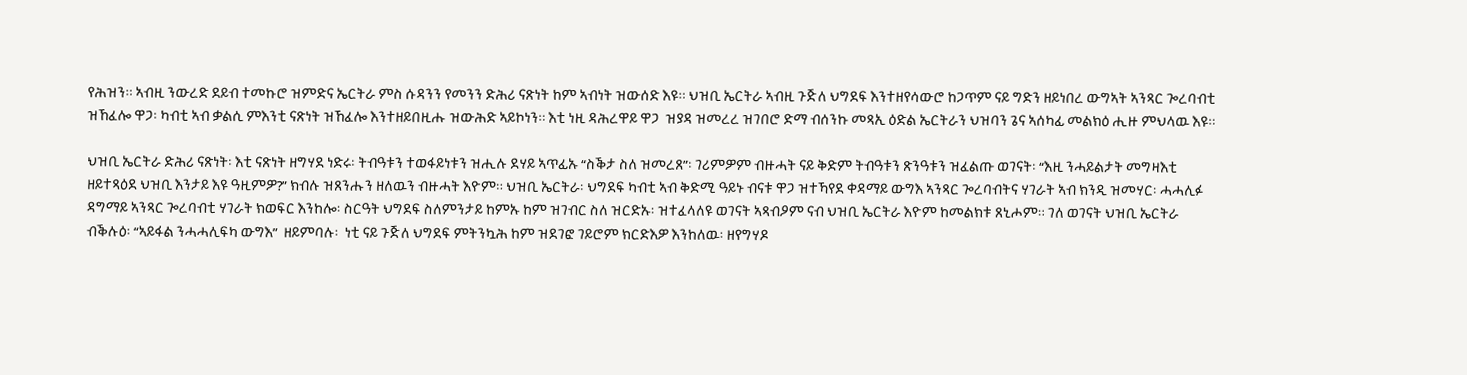የሕዝን። ኣብዚ ንውረድ ደይብ ተመኩሮ ዝምድና ኤርትራ ምስ ሱዳንን የመንን ድሕሪ ናጽነት ከም ኣብነት ዝውሰድ እዩ። ህዝቢ ኤርትራ ኣብዚ ጉጅለ ህግደፍ እንተዘየሳውሮ ከጋጥም ናይ ግድን ዘይነበረ ውግኣት ኣንጻር ጐረባብቲ ዝኸፈሎ ዋጋ፡ ካብቲ ኣብ ቃልሲ ምእንቲ ናጽነት ዝኸፈሎ እንተዘይበዚሑ ዝውሕድ ኣይኮነን። እቲ ነዚ ዳሕረዋይ ዋጋ  ዝያዳ ዝመረረ ዝገበሮ ድማ ብሰንኩ መጻኢ ዕድል ኤርትራን ህዝባን ጌና ኣሰካፊ መልክዕ ሒዙ ምህላዉ እዩ።

ህዝቢ ኤርትራ ድሕሪ ናጽነት፡ እቲ ናጽነት ዘግሃደ ነድሩ፡ ትብዓቱን ተወፋይነቱን ዝሒሉ ደሃይ ኣጥፊኡ “ስቕታ ስለ ዝመረጸ”፡ ገሪምዎም ብዙሓት ናይ ቅድም ትብዓቱን ጽንዓቱን ዝፈልጡ ወገናት፡ “እዚ ንሓይልታት መግዛእቲ ዘይተጻዕደ ህዝቢ እንታይ እዩ ዓዚምዎ?” ክብሉ ዝጸንሑን ዘለዉን ብዙሓት እዮም። ህዝቢ ኤርትራ፡ ህግደፍ ካብቲ ኣብ ቅድሚ ዓይኑ ብናቱ ዋጋ ዝተኻየደ ቀዳማይ ውግእ ኣንጻር ጐረባብትና ሃገራት ኣብ ክንዲ ዝመሃር፡ ሓሓሊፉ ዳግማይ ኣንጻር ጐረባብቲ ሃገራት ክወፍር እንከሎ፡ ስርዓት ህግደፍ ስለምንታይ ከምኡ ከም ዝገብር ስለ ዝርድኡ፡ ዝተፈላለዩ ወገናት ኣጻብዖም ናብ ህዝቢ ኤርትራ እዮም ከመልክቱ ጸኒሖም። ገለ ወገናት ህዝቢ ኤርትራ ብቕሉዕ፡ “ኣይፋል ንሓሓሊፍካ ውግእ”  ዘይምባሉ፡  ነቲ ናይ ጉጅለ ህግደፍ ምትንኳሕ ከም ዝደገፎ ገይሮም ክርድእዎ እንከለዉ፡ ዘየግሃዶ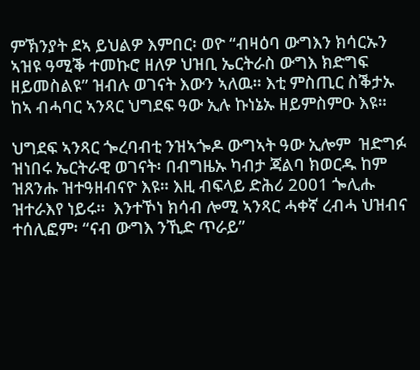ምኽንያት ደኣ ይህልዎ እምበር፡ ወዮ “ብዛዕባ ውግእን ክሳርኡን ኣዝዩ ዓሚቕ ተመኩሮ ዘለዎ ህዝቢ ኤርትራስ ውግእ ክድግፍ ዘይመስልዩ” ዝብሉ ወገናት እውን ኣለዉ። እቲ ምስጢር ስቕታኡ ከኣ ብሓባር ኣንጻር ህግደፍ ዓው ኢሉ ኩነኔኡ ዘይምስምዑ እዩ።

ህግደፍ ኣንጻር ጐረባብቲ ንዝኣጐዶ ውግኣት ዓው ኢሎም  ዝድግፉ ዝነበሩ ኤርትራዊ ወገናት፡ በብግዜኡ ካብታ ጃልባ ክወርዱ ከም ዝጸንሑ ዝተዓዘብናዮ እዩ። እዚ ብፍላይ ድሕሪ 2001 ጐሊሑ ዝተራእየ ነይሩ።  እንተኾነ ክሳብ ሎሚ ኣንጻር ሓቀኛ ረብሓ ህዝብና ተሰሊፎም፡ “ናብ ውግእ ንኺድ ጥራይ”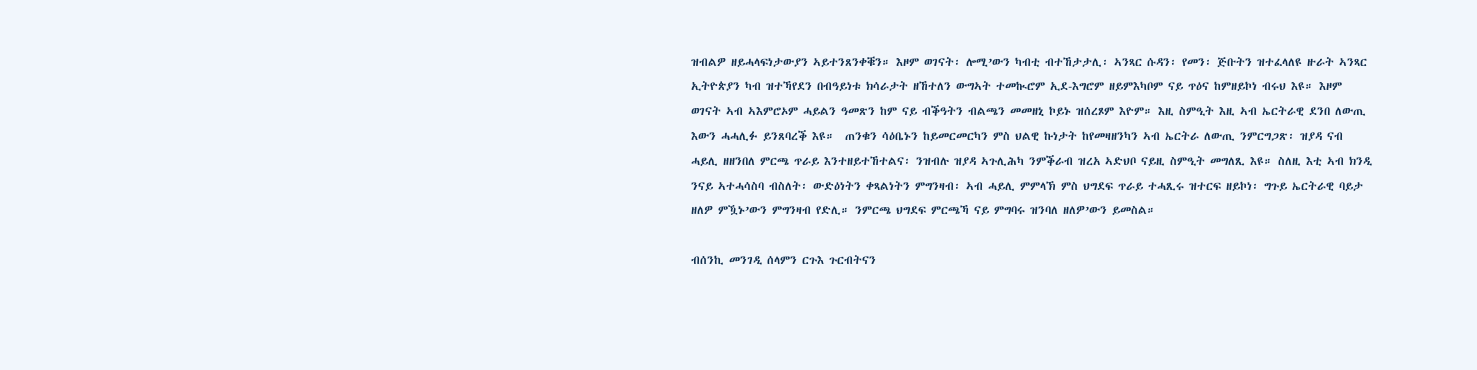ዝብልዎ ዘይሓላፍነታውያን ኣይተንጸንቀቑን። እዞም ወገናት፡ ሎሚ’ውን ካብቲ ብተኸታታሊ፡ ኣንጻር ሱዳን፡ የመን፡ ጅቡትን ዝተፈላለዩ ዙራት ኣንጻር ኢትዮጵያን ካብ ዝተኻየደን በብዓይነቱ ክሳራታት ዘኸተለን ውግኣት ተመኲሮም ኢደ-እግሮም ዘይምእካቦም ናይ ጥዕና ከምዘይኮነ ብሩህ እዩ። እዞም ወገናት ኣብ ኣእምሮኦም ሓይልን ዓመጽን ከም ናይ ብቕዓትን ብልጫን መመዘኒ ኮይኑ ዝሰረጾም እዮም። እዚ ስምዒት እዚ ኣብ ኤርትራዊ ደንበ ለውጢ እውን ሓሓሊፉ ይንጸባረቕ እዩ።  ጠንቁን ሳዕቤኑን ከይመርመርካን ምስ ህልዊ ኩነታት ከየመዛዘንካን ኣብ ኤርትራ ለውጢ ንምርግጋጽ፡ ዝያዳ ናብ ሓይሊ ዘዘንበለ ምርጫ ጥራይ እንተዘይተኸተልና፡ ንዝብሉ ዝያዳ ኣጉሊሕካ ንምቕራብ ዝረአ ኣድህቦ ናይዚ ስምዒት መግለጺ እዩ። ስለዚ እቲ ኣብ ክንዲ ንናይ ኣተሓሳስባ ብስለት፡ ውድዕነትን ቀጻልነትን ምግንዛብ፡ ኣብ ሓይሊ ምምላኽ ምስ ህግደፍ ጥራይ ተሓጺሩ ዝተርፍ ዘይኮነ፡ ግጉይ ኤርትራዊ ባይታ ዘለዎ ምዃኑ’ውን ምግንዛብ የድሊ። ንምርጫ ህግደፍ ምርጫኻ ናይ ምግባሩ ዝንባለ ዘለዎ’ውን ይመስል።

ብሰንኪ መንገዲ ሰላምን ርጉእ ጉርብትናን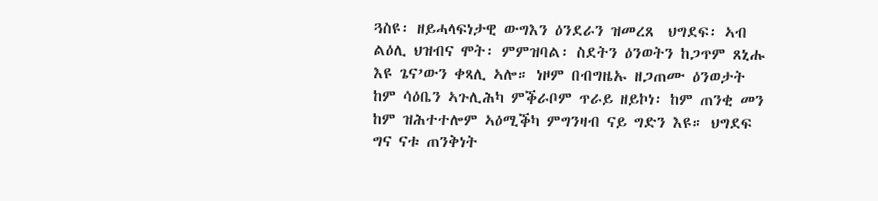ጓስዩ፡ ዘይሓላፍነታዊ ውግእን ዕንደራን ዝመረጸ  ህግደፍ፡ ኣብ ልዕሊ ህዝብና ሞት፡ ምምዝባል፡ ስደትን ዕንወትን ከጋጥም ጸኒሑ እዩ ጌና’ውን ቀጻሊ ኣሎ። ነዞም በብግዜኡ ዘጋጠሙ ዕንወታት ከም ሳዕቤን ኣጉሊሕካ ምቕራቦም ጥራይ ዘይኮነ፡ ከም ጠንቂ መን ከም ዝሕተተሎም ኣዕሚቕካ ምግንዛብ ናይ ግድን እዩ። ህግደፍ ግና ናቱ ጠንቅነት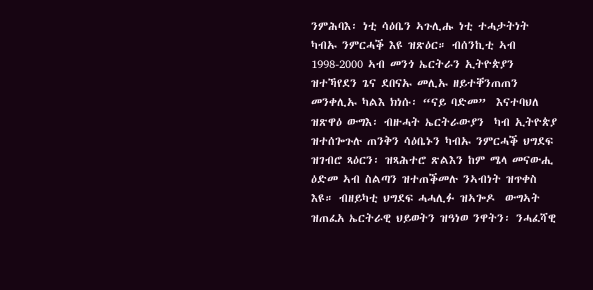ንምሕባእ፡ ነቲ ሳዕቤን ኣጉሊሑ ነቲ ተሓታትነት ካብኡ ንምርሓቕ እዩ ዝጽዕር። ብሰንኪቲ ኣብ 1998-2000 ኣብ መንጎ ኤርትራን ኢትዮጵያን ዝተኻየደን ጌና ደበናኡ መሊኡ ዘይተቐንጠጠን መንቀሊኡ ካልእ ክነሱ፡ “ናይ ባድመ”  እናተባህለ ዝጽዋዕ ውግእ፡ ብዙሓት ኤርትራውያን  ካብ ኢትዮጵያ ዝተሰጐጉሉ ጠንቅን ሳዕቤኑን ካብኡ ንምርሓቕ ህግደፍ ዝገብሮ ጻዕርን፡ ዝጻሕተሮ ጽልእን ከም ሜላ መናውሒ ዕድመ ኣብ ስልጣን ዝተጠቕመሉ ንኣብነት ዝጥቀስ እዩ። ብዘይካቲ ህግደፍ ሓሓሊፉ ዝኣጐዶ  ውግኣት ዝጠፈአ ኤርትራዊ ህይወትን ዝዓነወ ንዋትን፡ ንሓፈሻዊ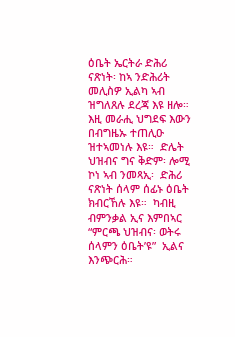ዕቤት ኤርትራ ድሕሪ ናጽነት፡ ከኣ ንድሕሪት መሊስዎ ኢልካ ኣብ ዝግለጸሉ ደረጃ እዩ ዘሎ። እዚ መራሒ ህግደፍ እውን በብግዜኡ ተጠሊዑ ዝተኣመነሉ እዩ።  ድሌት ህዝብና ግና ቅድም፡ ሎሚ ኮነ ኣብ ንመጻኢ፡  ድሕሪ ናጽነት ሰላም ሰፊኑ ዕቤት ክብርኸሉ እዩ።  ካብዚ ብምንቃል ኢና እምበኣር “ምርጫ ህዝብና፡ ወትሩ ሰላምን ዕቤት’ዩ”  ኢልና እንጭርሕ።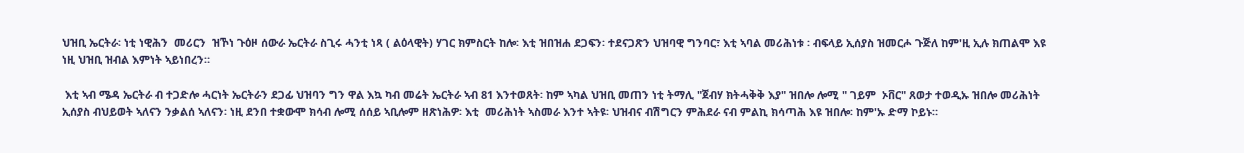ህዝቢ ኤርትራ፡ ነቲ ነዊሕን  መሪርን  ዝኾነ ጉዕዞ ሰውራ ኤርትራ ስጊሩ ሓንቲ ነጻ ( ልዕላዊት) ሃገር ክምስርት ከሎ፡ እቲ ዝበዝሐ ደጋፍን፡ ተደናጋጽን ህዝባዊ ግንባር፣ እቲ ኣባል መሪሕነቱ ፡ ብፍላይ ኢሰያስ ዝመርሖ ጉጅለ ከም'ዚ ኢሉ ክጠልሞ እዩ ነዚ ህዝቢ ዝብል እምነት ኣይነበረን።

 እቲ ኣብ ሜዳ ኤርትራ ብ ተጋድሎ ሓርነት ኤርትራን ደጋፊ ህዝባን ግን ዋል እኳ ካብ መሬት ኤርትራ ኣብ 81 እንተወጸት፡ ከም ኣካል ህዝቢ መጠን ነቲ ትማሊ "ጀብሃ ክትሓቅቅ እያ" ዝበሎ ሎሚ " ገይም  ኦቨር" ጸወታ ተወዲኡ ዝበሎ መሪሕነት  ኢሰያስ ብህይወት ኣለናን ንቃልሰ ኣለናን፡ ነዚ ደንበ ተቋውሞ ክሳብ ሎሚ ሰሰይ ኣቢሎም ዘጽነሕዎ፡ እቲ  መሪሕነት ኣስመራ እንተ ኣትዩ፡ ህዝብና ብሽግርን ምሕደራ ናብ ምልኪ ክሳጣሕ እዩ ዝበሎ፡ ከም'ኡ ድማ ኮይኑ።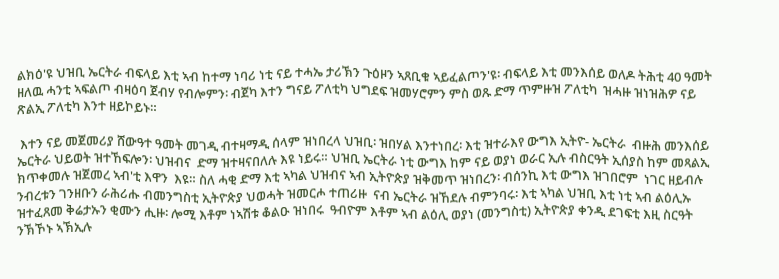ልክዕ'ዩ ህዝቢ ኤርትራ ብፍላይ እቲ ኣብ ከተማ ነባሪ ነቲ ናይ ተሓኤ ታሪኽን ጉዕዞን ኣጸቢቁ ኣይፈልጦን'ዩ፡ ብፍላይ እቲ መንእሰይ ወለዶ ትሕቲ 40 ዓመት ዘለዉ ሓንቲ ኣፍልጦ ብዛዕባ ጀብሃ የብሎምን፡ ብጀካ እተን ግናይ ፖለቲካ ህግደፍ ዝመሃሮምን ምስ ወጹ ድማ ጥምዙዝ ፖለቲካ  ዝሓዙ ዝነዝሕዎ ናይ ጽልኢ ፖለቲካ እንተ ዘይኮይኑ።

 እተን ናይ መጀመሪያ ሸውዓተ ዓመት መገዲ ብተዛማዲ ሰላም ዝነበረላ ህዝቢ፡ ዝበሃል እንተነበረ፡ እቲ ዝተራእየ ውግእ ኢትዮ- ኤርትራ  ብዙሕ መንእሰይ ኤርትራ ህይወት ዝተኸፍሎን፡ ህዝብና  ድማ ዝተዛናበለሉ እዩ ነይሩ። ህዝቢ ኤርትራ ነቲ ውግእ ከም ናይ ወያነ ወራር ኢሉ ብስርዓት ኢሰያስ ከም መጻልኢ ክጥቀመሉ ዝጀመረ ኣብ'ቲ እዋን  እዩ። ስለ ሓቂ ድማ እቲ ኣካል ህዝብና ኣብ ኢትዮጵያ ዝቅመጥ ዝነበረን፡ ብሰንኪ እቲ ውግእ ዝገበሮም  ነገር ዘይብሉ ንብረቱን ገንዘቡን ራሕሪሑ ብመንግስቲ ኢትዮጵያ ህወሓት ዝመርሖ ተጠሪዙ  ናብ ኤርትራ ዝኸደሉ ብምንባሩ፡ እቲ ኣካል ህዝቢ እቲ ነቲ ኣብ ልዕሊኡ ዝተፈጸመ ቅሬታኡን ቂሙን ሒዙ፡ ሎሚ እቶም ነኣሽቱ ቆልዑ ዝነበሩ  ዓብዮም እቶም ኣብ ልዕሊ ወያነ (መንግስቲ) ኢትዮጵያ ቀንዲ ደገፍቲ እዚ ስርዓት ንኽኾኑ ኣኽኢሉ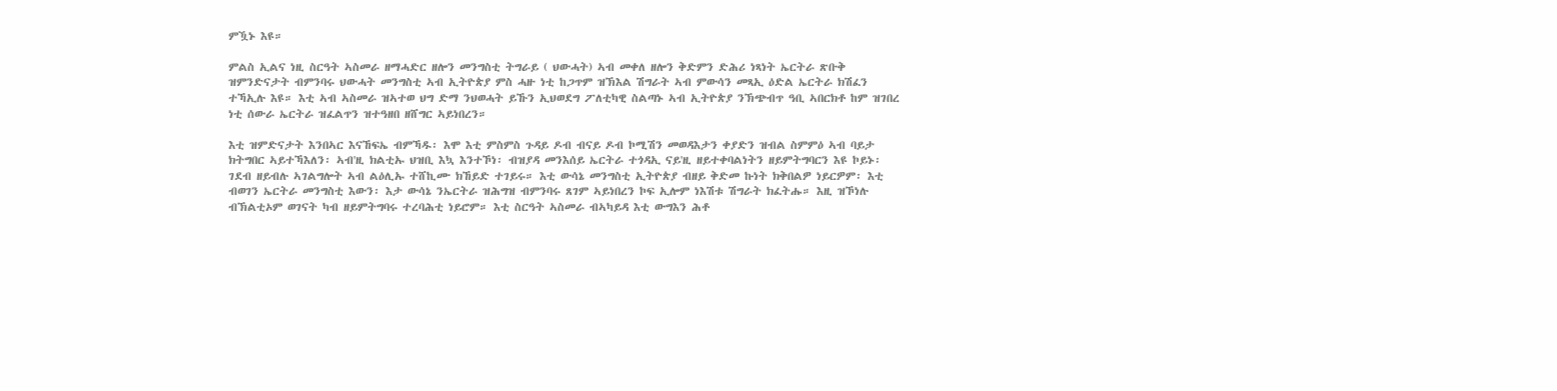ምዃኑ እዩ።

ምልስ ኢልና ነዚ ስርዓት ኣስመራ ዘማሓድር ዘሎን መንግስቲ ትግራይ ( ህውሓት) ኣብ መቀለ ዘሎን ቅድምን ድሕሪ ነጻነት ኤርትራ ጽቡቅ ዝምንድናታት ብምንባሩ ህውሓት መንግስቲ ኣብ ኢትዮጵያ ምስ ሓዙ ነቲ ከጋጥም ዝኽእል ሽግራት ኣብ ምውሳን መጻኢ ዕድል ኤርትራ ክሽፈን ተኻኢሉ እዩ። እቲ ኣብ ኣስመራ ዝኣተወ ህግ ድማ ንህወሓት ይኹን ኢህወደግ ፖለቲካዊ ስልጣኑ ኣብ ኢትዮጵያ ንኽጭብጥ ዓቢ ኣበርክቶ ከም ዝገበረ ነቲ ሰውራ ኤርትራ ዝፈልጥን ዝተዓዘበ ዘሸግር ኣይነበረን።

እቲ ዝምድናታት እንበኣር እናኸፍኤ ብምኻዱ፡ እሞ እቲ ምስምስ ጉዳይ ዶብ ብናይ ዶብ ኮሚሽን መወዳእታን ቀያድን ዝብል ስምምዕ ኣብ ባይታ ክትግበር ኣይተኻእለን፡ ኣብ'ዚ ክልቲኡ ህዝቢ እኳ እንተኾነ፡ ብዝያዳ መንእሰይ ኤርትራ ተጎዳኢ ናይ'ዚ ዘይተቀባልነትን ዘይምትግባርን እዩ ኮይኑ፡ ገደብ ዘይብሉ ኣገልግሎት ኣብ ልዕሊኡ ተሸኪሙ ክኸይድ ተገይሩ። እቲ ውሳኔ መንግስቲ ኢትዮጵያ ብዘይ ቅድመ ኩነት ክቅበልዎ ነይርዎም፡ እቲ ብወገን ኤርትራ መንግስቲ እውን፡ እታ ውሳኔ ንኤርትራ ዝሕግዝ ብምንባሩ ጸገም ኣይነበረን ኮፍ ኢሎም ነእሽቱ ሽግራት ክፈትሑ። እዚ ዝኾነሉ ብኽልቲኦም ወገናት ካብ ዘይምትግባሩ ተረባሕቲ ነይሮም። እቲ ስርዓት ኣስመራ ብኣካይዳ እቲ ውግእን ሕቶ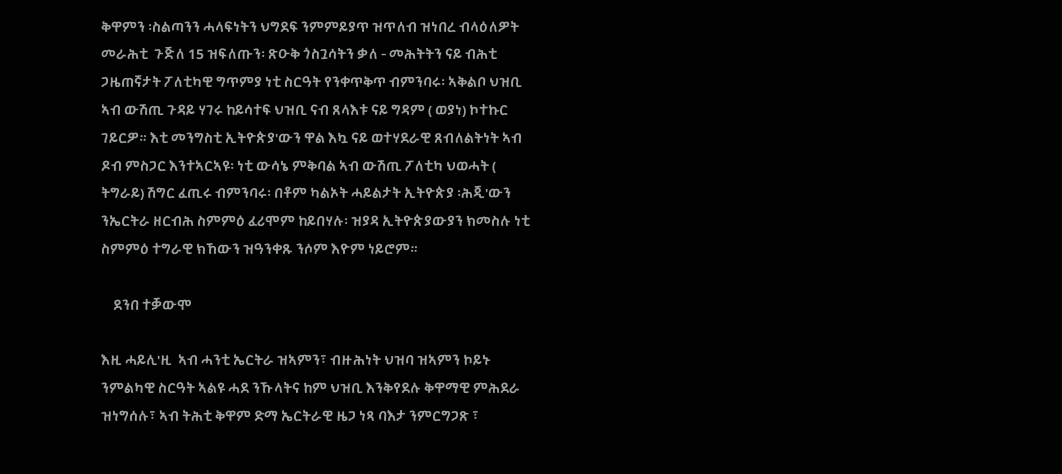ቅዋምን ፡ስልጣንን ሓላፍነትን ህግደፍ ንምምይያጥ ዝጥለብ ዝነበረ ብላዕለዎት መራሕቲ  ጉጅለ 15 ዝፍለጡን፡ ጽዑቅ ጎስጓሳትን ቃለ - መሕትትን ናይ ብሕቲ ጋዜጠኛታት ፖለቲካዊ ግጥምያ ነቲ ስርዓት የንቀጥቅጥ ብምንባሩ፡ ኣቅልቦ ህዝቢ ኣብ ውሽጢ ጉዳይ ሃገሩ ከይሳተፍ ህዝቢ ናብ ጸላእቱ ናይ ግዳም ( ወያነ) ኮተኩር ገይርዎ። እቲ መንግስቲ ኢትዮጵያ'ውን ዋል እኳ ናይ ወተሃደራዊ ጸብለልትነት ኣብ ዶብ ምስጋር እንተኣርኣዩ፡ ነቲ ውሳኔ ምቅባል ኣብ ውሽጢ ፖለቲካ ህወሓት ( ትግራይ) ሽግር ፈጢሩ ብምንባሩ፡ በቶም ካልኦት ሓይልታት ኢትዮጵያ ፡ሕጂ'ውን ንኤርትራ ዘርብሕ ስምምዕ ፈሪሞም ከይበሃሉ፡ ዝያዳ ኢትዮጵያውያን ክመስሉ ነቲ ስምምዕ ተግራዊ ክኸውን ዝዓንቀጹ ንሶም እዮም ነይሮም።

    ደንበ ተቓውሞ

እዚ ሓይሊ'ዚ  ኣብ ሓንቲ ኤርትራ ዝኣምን፣ ብዙሕነት ህዝባ ዝኣምን ኮይኑ ንምልካዊ ስርዓት ኣልዩ ሓደ ንኹላትና ከም ህዝቢ እንቅየደሉ ቅዋማዊ ምሕደራ ዝነግሰሉ፣ ኣብ ትሕቲ ቅዋም ድማ ኤርትራዊ ዜጋ ነጻ ባእታ ንምርግጋጽ ፣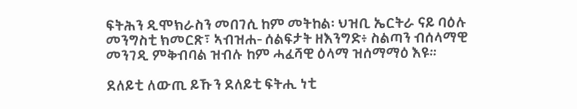ፍትሕን ዲሞክራስን መበገሲ ከም መትከል፡ ህዝቢ ኤርትራ ናይ ባዕሉ መንግስቲ ክመርጽ፣ ኣብዝሐ- ሰልፍታት ዘእንግድ፥ ስልጣን ብሰላማዊ መንገዲ ምቅብባል ዝብሉ ከም ሓፈሻዊ ዕላማ ዝሰማማዕ እዩ።

ደለይቲ ለውጢ ይኹን ደለይቲ ፍትሒ ነቲ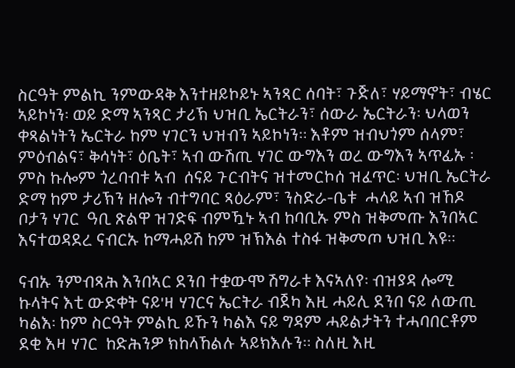ስርዓት ምልኪ ንምውዳቅ እንተዘይኮይኑ ኣንጻር ሰባት፣ ጉጅለ፣ ሃይማኖት፣ ብሄር  ኣይኮነን፡ ወይ ድማ ኣንጻር ታሪኽ ህዝቢ ኤርትራን፣ ሰውራ ኤርትራን፡ ህላወን ቀጻልነትን ኤርትራ ከም ሃገርን ህዝብን ኣይኮነን። እቶም ዝብህጎም ሰላም፣ ምዕብልና፣ ቅሳነት፣ ዕቤት፣ ኣብ ውሽጢ ሃገር ውግእን ወረ ውግእን ኣጥፊኡ ፡ምስ ኩሎም ጎረባብቱ ኣብ  ሰናይ ጉርብትና ዝተመርኮሰ ዝፈጥር፡ ህዝቢ ኤርትራ ድማ ከም ታሪኽን ዘሎን ብተግባር ጻዕራም፣ ንስድራ-ቤቱ  ሓላይ ኣብ ዝኸዶ ቦታን ሃገር  ዓቢ ጽልዋ ዝገድፍ ብምዃኑ ኣብ ከባቢኡ ምስ ዝቅመጡ እንበኣር   እናተወዳደረ ናብርኡ ከማሓይሽ ከም ዝኽእል ተስፋ ዝቅመጦ ህዝቢ እዩ።

ናብኡ ንምብጻሕ እንበኣር ደንበ ተቋውሞ ሽግራቱ እናኣለየ፡ ብዝያዳ ሎሚ ኩላትና እቲ ውድቀት ናይ'ዛ ሃገርና ኤርትራ ብጀካ እዚ ሓይሊ ደንበ ናይ ለውጢ ካልእ፡ ከም ስርዓት ምልኪ ይኹን ካልእ ናይ ግዳም ሓይልታትን ተሓባበርቶም ደቂ እዛ ሃገር  ከድሕንዎ ክከላኸልሉ ኣይክእሉን። ስለዚ እዚ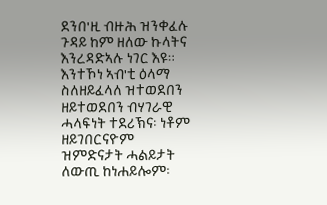ደንበ'ዚ ብዙሕ ዝንቀፈሉ ጉዳይ ከም ዘለው ኩላትና እንረዳድኣሉ ነገር እዩ። እንተኾነ ኣብ'ቲ ዕላማ ስለዘይፈላለ ዝተወደበን ዘይተወደበን ብሃገራዊ ሓላፍነት ተደሪኽና፡ ነቶም ዘይገበርናዮም ዝምድናታት ሓልይታት ለውጢ ከነሐይሎም፡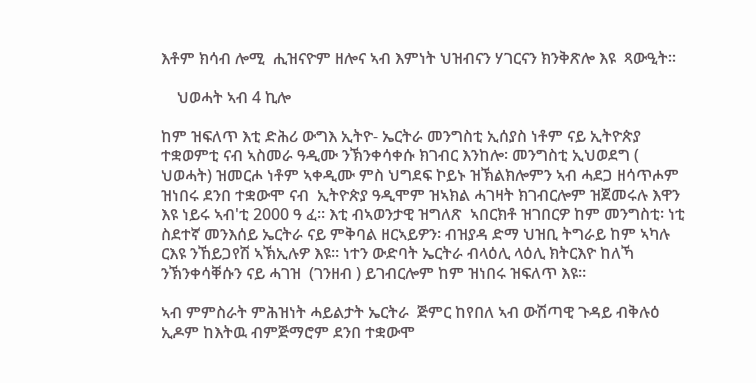እቶም ክሳብ ሎሚ  ሒዝናዮም ዘሎና ኣብ እምነት ህዝብናን ሃገርናን ክንቅጽሎ እዩ  ጻውዒት።

    ህወሓት ኣብ 4 ኪሎ

ከም ዝፍለጥ እቲ ድሕሪ ውግእ ኢትዮ- ኤርትራ መንግስቲ ኢሰያስ ነቶም ናይ ኢትዮጵያ ተቋወምቲ ናብ ኣስመራ ዓዲሙ ንኽንቀሳቀሱ ክገብር እንከሎ፡ መንግስቲ ኢህወደግ ( ህወሓት) ዝመርሖ ነቶም ኣቀዲሙ ምስ ህግደፍ ኮይኑ ዝኽልክሎምን ኣብ ሓደጋ ዘሳጥሖም ዝነበሩ ደንበ ተቋውሞ ናብ  ኢትዮጵያ ዓዲሞም ዝኣክል ሓገዛት ክገብርሎም ዝጀመሩሉ እዋን እዩ ነይሩ ኣብ'ቲ 2000 ዓ ፈ። እቲ ብኣወንታዊ ዝግለጽ  ኣበርክቶ ዝገበርዎ ከም መንግስቲ፡ ነቲ ስደተኛ መንእሰይ ኤርትራ ናይ ምቅባል ዘርኣይዎን፡ ብዝያዳ ድማ ህዝቢ ትግራይ ከም ኣካሉ ርእዩ ንኸይጋየሽ ኣኽኢሉዎ እዩ። ነተን ውድባት ኤርትራ ብላዕሊ ላዕሊ ክትርእዮ ከለኻ ንኽንቀሳቐሱን ናይ ሓገዝ  (ገንዘብ ) ይገብርሎም ከም ዝነበሩ ዝፍለጥ እዩ።

ኣብ ምምስራት ምሕዝነት ሓይልታት ኤርትራ  ጅምር ከየበለ ኣብ ውሽጣዊ ጉዳይ ብቅሉዕ ኢዶም ከእትዉ ብምጅማሮም ደንበ ተቋውሞ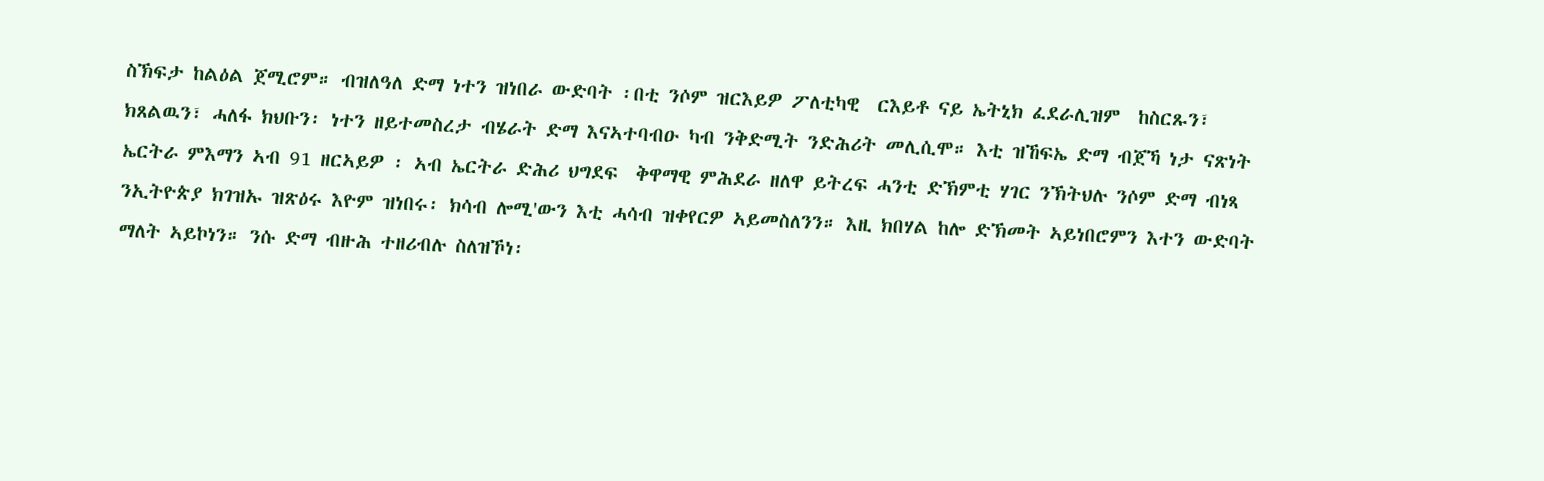ስኽፍታ ከልዕል ጀሚሮም። ብዝለዓለ ድማ ነተን ዝነበራ ውድባት ፡በቲ ንሶም ዝርእይዎ ፖለቲካዊ  ርእይቶ ናይ ኤትኒክ ፈደራሊዝም  ከስርጹን፣ ክጸልዉን፣ ሓለፋ ክህቡን፡ ነተን ዘይተመስረታ ብሄራት ድማ እናኣተባብዑ ካብ ንቅድሚት ንድሕሪት መሊሲሞ። እቲ ዝኸፍኤ ድማ ብጀኻ ነታ ናጽነት ኤርትራ ምእማን ኣብ 91 ዘርኣይዎ ፡ ኣብ ኤርትራ ድሕሪ ህግደፍ  ቅዋማዊ ምሕደራ ዘለዋ ይትረፍ ሓንቲ ድኽምቲ ሃገር ንኽትህሉ ንሶም ድማ ብነጻ ንኢትዮጵያ ክገዝኡ ዝጽዕሩ እዮም ዝነበሩ፡ ክሳብ ሎሚ'ውን እቲ ሓሳብ ዝቀየርዎ ኣይመስለንን። እዚ ክበሃል ከሎ ድኽመት ኣይነበሮምን እተን ውድባት ማለት ኣይኮነን። ንሱ ድማ ብዙሕ ተዘሪብሉ ስለዝኾነ፡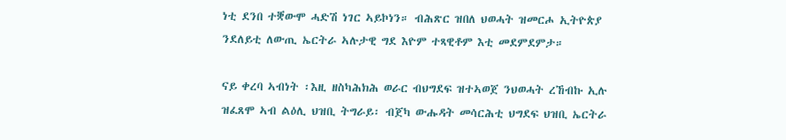ነቲ ደንበ ተቛውሞ ሓድሽ ነገር ኣይኮነን። ብሕጽር ዝበለ ህወሓት ዝመርሖ ኢትዮጵያ ንደለይቲ ለውጢ ኤርትራ ኣሉታዊ ግደ እዮም ተጻዊቶም እቲ መደምደምታ።

ናይ ቀረባ ኣብነት ፡እዚ ዘስካሕክሕ ወራር ብህግደፍ ዝተኣወጀ ንህወሓት ረኸብኩ ኢሉ ዝፈጸሞ ኣብ ልዕሊ ህዝቢ ትግራይ፡ ብጀካ ውሑዳት መሳርሕቲ ህግደፍ ህዝቢ ኤርትራ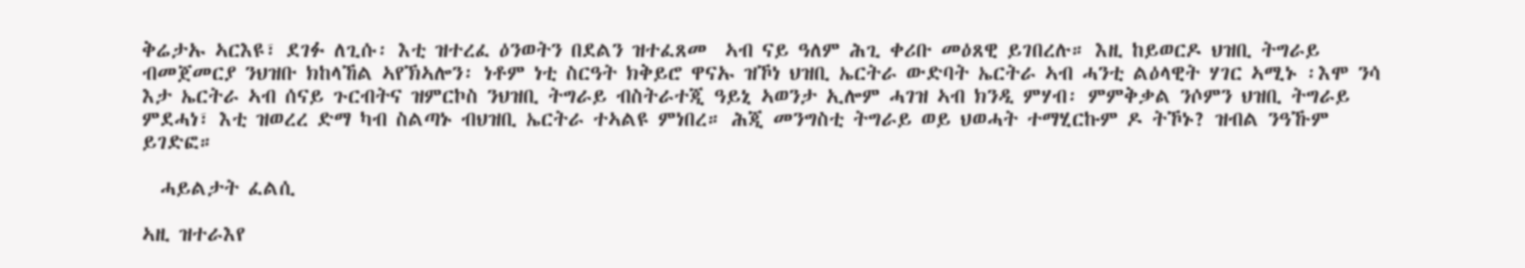ቅሬታኡ ኣርእዩ፣ ደገፉ ለጊሱ፡ እቲ ዝተረፈ ዕንወትን በደልን ዝተፈጸመ  ኣብ ናይ ዓለም ሕጊ ቀሪቡ መዕጸዊ ይገበረሉ። እዚ ከይወርዶ ህዝቢ ትግራይ ብመጀመርያ ንህዝቡ ክከላኸል ኣየኽኣሎን፡ ነቶም ነቲ ስርዓት ክቅይሮ ዋናኡ ዝኾነ ህዝቢ ኤርትራ ውድባት ኤርትራ ኣብ ሓንቲ ልዕላዊት ሃገር ኣሚኑ ፡እሞ ንሳ እታ ኤርትራ ኣብ ሰናይ ጉርብትና ዝምርኮስ ንህዝቢ ትግራይ ብስትራተጂ ዓይኒ ኣወንታ ኢሎም ሓገዝ ኣብ ክንዲ ምሃብ፡ ምምቅቃል ንሶምን ህዝቢ ትግራይ ምደሓነ፣ እቲ ዝወረረ ድማ ካብ ስልጣኑ ብህዝቢ ኤርትራ ተኣልዩ ምነበረ። ሕጂ መንግስቲ ትግራይ ወይ ህወሓት ተማሂርኩም ዶ ትኾኑ? ዝብል ንዓኹም ይገድፎ።

  ሓይልታት ፈልሲ

ኣዚ ዝተራእየ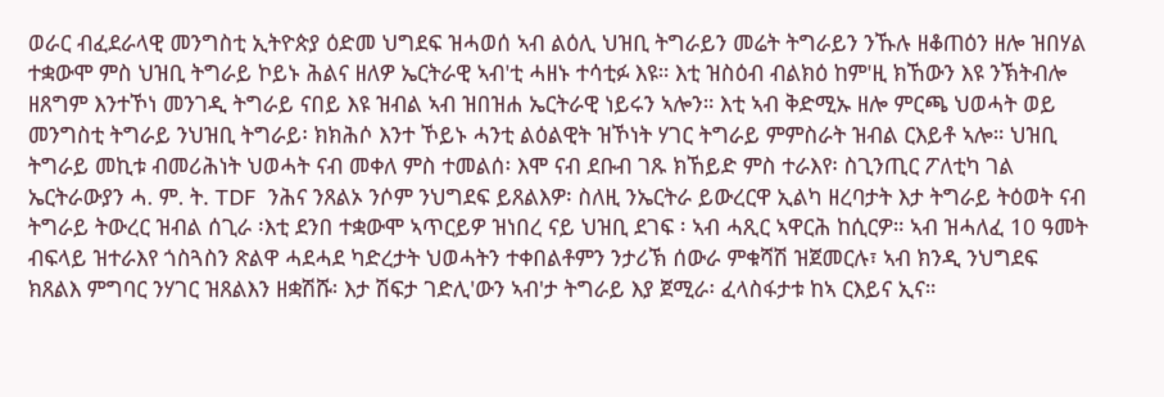ወራር ብፈደራላዊ መንግስቲ ኢትዮጵያ ዕድመ ህግደፍ ዝሓወሰ ኣብ ልዕሊ ህዝቢ ትግራይን መሬት ትግራይን ንኹሉ ዘቆጠዕን ዘሎ ዝበሃል ተቋውሞ ምስ ህዝቢ ትግራይ ኮይኑ ሕልና ዘለዎ ኤርትራዊ ኣብ'ቲ ሓዘኑ ተሳቲፉ እዩ። እቲ ዝስዕብ ብልክዕ ከም'ዚ ክኸውን እዩ ንኽትብሎ ዘጸግም እንተኾነ መንገዲ ትግራይ ናበይ እዩ ዝብል ኣብ ዝበዝሐ ኤርትራዊ ነይሩን ኣሎን። እቲ ኣብ ቅድሚኡ ዘሎ ምርጫ ህወሓት ወይ መንግስቲ ትግራይ ንህዝቢ ትግራይ፡ ክክሕሶ እንተ ኾይኑ ሓንቲ ልዕልዊት ዝኾነት ሃገር ትግራይ ምምስራት ዝብል ርእይቶ ኣሎ። ህዝቢ ትግራይ መኪቱ ብመሪሕነት ህወሓት ናብ መቀለ ምስ ተመልሰ፡ እሞ ናብ ደቡብ ገጹ ክኸይድ ምስ ተራእየ፡ ስጊንጢር ፖለቲካ ገል ኤርትራውያን ሓ. ም. ት. TDF  ንሕና ንጸልኦ ንሶም ንህግደፍ ይጸልእዎ፡ ስለዚ ንኤርትራ ይውረርዋ ኢልካ ዘረባታት እታ ትግራይ ትዕወት ናብ ትግራይ ትውረር ዝብል ሰጊራ ፡እቲ ደንበ ተቋውሞ ኣጥርይዎ ዝነበረ ናይ ህዝቢ ደገፍ ፡ ኣብ ሓጺር ኣዋርሕ ከሲርዎ። ኣብ ዝሓለፈ 10 ዓመት ብፍላይ ዝተራእየ ጎስጓስን ጽልዋ ሓደሓደ ካድረታት ህወሓትን ተቀበልቶምን ንታሪኽ ሰውራ ምቁሻሽ ዝጀመርሉ፣ ኣብ ክንዲ ንህግደፍ ክጸልእ ምግባር ንሃገር ዝጸልእን ዘቋሽሹ፡ እታ ሽፍታ ገድሊ'ውን ኣብ'ታ ትግራይ እያ ጀሚራ፡ ፈላስፋታቱ ከኣ ርእይና ኢና።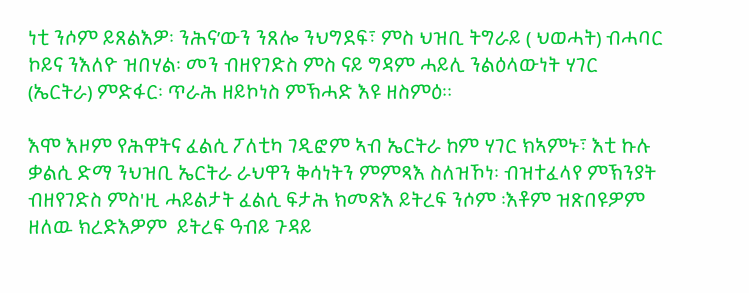ነቲ ንሶም ይጸልእዎ፡ ንሕና’ውን ንጸሎ ንህግደፍ፣ ምስ ህዝቢ ትግራይ ( ህወሓት) ብሓባር ኮይና ንእለዮ ዝበሃል፡ መን ብዘየገድስ ምስ ናይ ግዳም ሓይሊ ንልዕላውነት ሃገር (ኤርትራ) ምድፋር፡ ጥራሕ ዘይኮነስ ምኽሓድ እዩ ዘስምዕ።

እሞ እዞም የሕዋትና ፈልሲ ፖለቲካ ገዲፎም ኣብ ኤርትራ ከም ሃገር ክኣምኑ፣ እቲ ኩሉ ቃልሲ ድማ ንህዝቢ ኤርትራ ራህዋን ቅሳነትን ምምጻእ ስለዝኾነ፡ ብዝተፈላየ ምኽንያት ብዘየገድስ ምስ'ዚ ሓይልታት ፈልሲ ፍታሕ ክመጽእ ይትረፍ ንሶም ፡እቶም ዝጽበዩዎም ዘለዉ ክረድእዎም  ይትረፍ ዓብይ ጉዳይ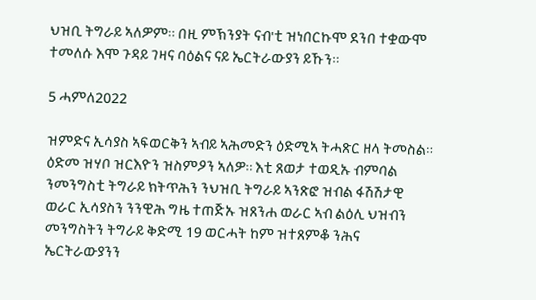ህዝቢ ትግራይ ኣለዎም። በዚ ምኽንያት ናብ'ቲ ዝነበርኩሞ ደንበ ተቋውሞ ተመለሱ እሞ ጉዳይ ገዛና ባዕልና ናይ ኤርትራውያን ይኹን።

5 ሓምለ2022

ዝምድና ኢሳያስ ኣፍወርቅን ኣብይ ኣሕመድን ዕድሚኣ ትሓጽር ዘላ ትመስል። ዕድመ ዝሃቦ ዝርእዮን ዝስምዖን ኣለዎ። እቲ ጸወታ ተወዲኡ ብምባል ንመንግስቲ ትግራይ ክትጥሕን ንህዝቢ ትግራይ ኣንጽፎ ዝብል ፋሽሽታዊ ወራር ኢሳያስን ንንዊሕ ግዜ ተጠጅኡ ዝጸንሐ ወራር ኣብ ልዕሊ ህዝብን መንግስትን ትግራይ ቅድሚ 19 ወርሓት ከም ዝተጸምቆ ንሕና ኤርትራውያንን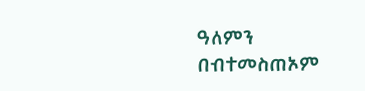ዓለምን በብተመስጠኦም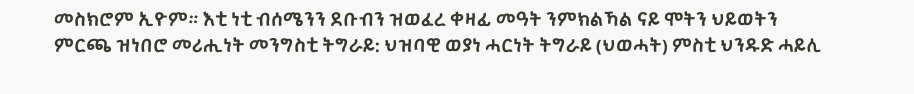መስክሮም ኢዮም። እቲ ነቲ ብሰሜንን ደቡብን ዝወፈረ ቀዛፊ መዓት ንምክልኻል ናይ ሞትን ህይወትን ምርጫ ዝነበሮ መሪሒነት መንግስቲ ትግራይ: ህዝባዊ ወያነ ሓርነት ትግራይ (ህወሓት) ምስቲ ህንዱድ ሓይሊ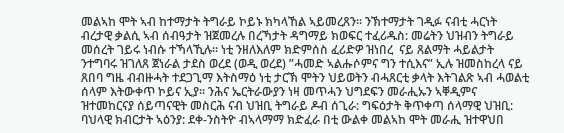መልኣከ ሞት ኣብ ከተማታት ትግራይ ኮይኑ ክካላኸል ኣይመረጸን። ንኽተማታት ገዲፉ ናብቲ ሓርነት  ብረታዊ ቃልሲ ኣብ ሰብዓታት ዝጀመረሉ በረኻታት ዳግማይ ክወፍር ተፈሪዱስ: መሬትን ህዝብን ትግራይ መሰረት ገይሩ ነብሱ ተኻላኺሉ። ነቲ ንዘለእለም ክድምሰስ ፈሪድዎ ዝነበረ  ናይ ጸልማት ሓይልታት ንተግባሩ ዝገለጸ ጀነራል ታደስ ወረደ (ወዲ ወረደ) ”ሓመድ ኣልሑሶምና ግን ተሲእና” ኢሉ ዝመስከረላ ናይ ጸበባ ግዜ ብብዙሓት ተደጋጊማ እትስማዕ ነቲ ታርኽ ሞትን ህይወትን ብሓጸርቲ ቃላት እትገልጽ ኣብ ሓወልቲ ሰላም እትውቀጥ ኮይና ኢያ። ንሕና ኤርትራውያን ነዛ መጥሓን ህግደፍን መራሒኡን ኣቐዲምና ዝተመከርናያ ሰይጣናዊት መስርሕ ናብ ህዝቢ ትግራይ ዶብ ሰጊራ: ግፍዕታት ቅጥቀጣ ሰላማዊ ህዝቢ: ባህላዊ ክብርታት ኣዕንያ: ደቀ-ንስትዮ ብኣላማማ ክድፈራ በቲ ውልቀ መልኣከ ሞት መራሒ ዝተዋህበ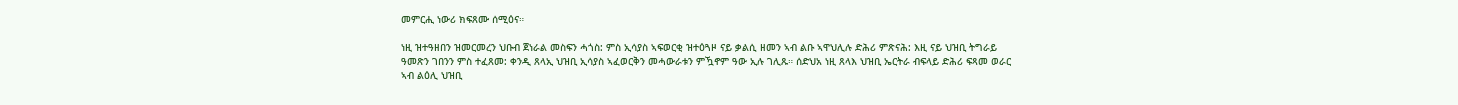መምርሒ ነውሪ ክፍጸሙ ሰሚዕና።

ነዚ ዝተዓዘበን ዝመርመረን ህቡብ ጀነራል መስፍን ሓጎስ: ምስ ኢሳያስ ኣፍወርቂ ዝተዕጓዞ ናይ ቃልሲ ዘመን ኣብ ልቡ ኣዋህሊሉ ድሕሪ ምጽናሕ: እዚ ናይ ህዝቢ ትግራይ ዓመጽን ገበንን ምስ ተፈጸመ: ቀንዲ ጸላኢ ህዝቢ ኢሳያስ ኣፈወርቅን መሓውራቱን ምዃኖም ዓው ኢሉ ገሊጹ። ሰድህአ ነዚ ጸላእ ህዝቢ ኤርትራ ብፍላይ ድሕሪ ፍጻመ ወራር ኣብ ልዕሊ ህዝቢ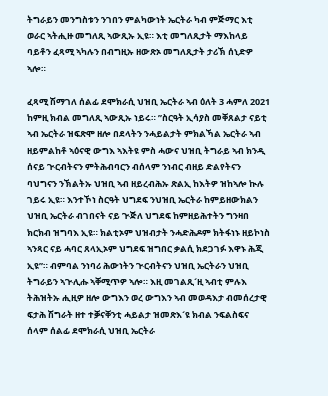ትግራይን መንግስቱን ንገበን ምልካውነት ኤርትራ ካብ ምጅማር እቲ ወራር ኣትሒዙ መግለጺ ኣውጺኡ ኢዩ። እቲ መግለጺታት ማእከላይ ባይቶን ፈጻሚ ኣካሉን በብግዚኡ ዘውጽኦ መግለጺታት ታሪኽ ሰኒድዎ ኣሎ።

ፈጻሚ ሽማገለ ሰልፊ ደሞክራሲ ህዝቢ ኤርትራ ኣብ ዕለት 3 ሓምለ 2021 ከምዚ ክብል መግለጺ ኣውጺኡ ነይሩ። ”ስርዓት ኢሳያስ መቐጸልታ ናይቲ ኣብ ኤርትራ ዝፍጽሞ ዘሎ በደላትን ንሓይልታት ምክልኻል ኤርትራ ኣብ ዘይምልከቶ ኣዕናዊ ውግእ ኣእትዩ ምስ ሓውና ህዝቢ ትግራይ ኣብ ክንዲ ሰናይ ጒርብትናን ምትሕብባርን ብሰላም ንነብር ብዘይ ድልየትናን ባህግናን ንኽልትኡ ህዝቢ ኣብ ዘይረብሕኡ ጽልኢ ከእትዎ ዝከኣሎ ኲሉ ገይሩ ኢዩ። እንተኾነ ስርዓት ህግደፍ ንህዝቢ ኤርትራ ከምይዘውክልን ህዝቢ ኤርትራ ብገበናት ናይ ጒጅለ ህግደፍ ከምዘይሕተትን ግንዛበ ክርክብ ዝግባእ ኢዩ። ክልቲኦም ህዝብታት ንሓድሕዶም ክትፋነኑ ዘይኮነስ ኣንጻር ናይ ሓባር ጸላኢኦም ህግደፍ ዝግበር ቃልሲ ክደጋገፉ እዋኑ ሕጂ ኢዩ”። ብምባል ንነባሪ ሕውነትን ጒርብትናን ህዝቢ ኤርትራን ህዝቢ ትግራይን ኣጒሊሑ ኣቐሚጥዎ ኣሎ። እዚ መገልጺ´ዚ ኣብቲ ምሉእ ትሕዝትኡ ሒዚዎ ዘሎ ውግእን ወረ ውግእን ኣብ መወዳእታ ብመሰረታዊ ፍታሕ ሽግራት ዘተ ተቓናቐንቲ ሓይልታ ዝመጽእ´ዩ ክብል ንፍልስፍና ሰላም ሰልፊ ደሞክራሲ ህዝቢ ኤርትራ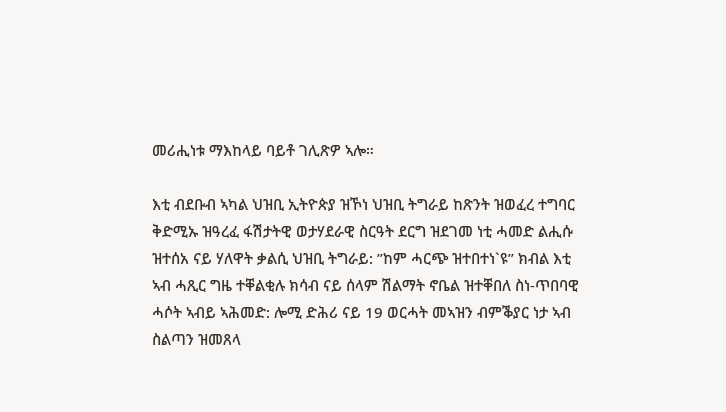መሪሒነቱ ማእከላይ ባይቶ ገሊጽዎ ኣሎ።

እቲ ብደቡብ ኣካል ህዝቢ ኢትዮጵያ ዝኾነ ህዝቢ ትግራይ ከጽንት ዝወፈረ ተግባር ቅድሚኡ ዝዓረፈ ፋሽታትዊ ወታሃደራዊ ስርዓት ደርግ ዝደገመ ነቲ ሓመድ ልሒሱ ዝተሰአ ናይ ሃለዋት ቃልሲ ህዝቢ ትግራይ: ”ከም ሓርጭ ዝተበተነ`ዩ” ክብል እቲ ኣብ ሓጺር ግዜ ተቐልቂሉ ክሳብ ናይ ሰላም ሽልማት ኖቤል ዝተቐበለ ስነ-ጥበባዊ ሓሶት ኣብይ ኣሕመድ: ሎሚ ድሕሪ ናይ 19 ወርሓት መኣዝን ብምቕያር ነታ ኣብ ስልጣን ዝመጸላ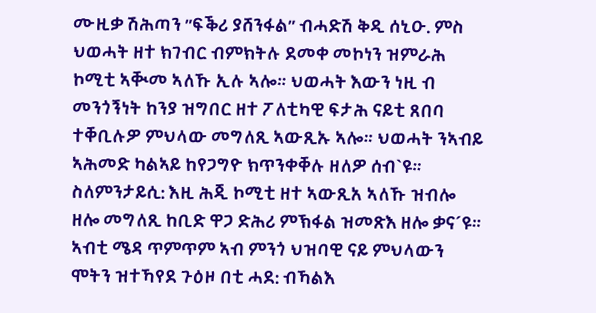ሙዚቃ ሽሕጣን ”ፍቕሪ ያሸንፋል” ብሓድሽ ቅዲ ሰኒዑ. ምስ ህወሓት ዘተ ክገብር ብምክትሉ ደመቀ መኮነን ዝምራሕ ኮሚቲ ኣቚመ ኣለኹ ኢሉ ኣሎ። ህወሓት እውን ነዚ ብ መንጎኝነት ከንያ ዝግበር ዘተ ፖለቲካዊ ፍታሕ ናይቲ ጸበባ ተቐቢሉዎ ምህላው መግለጺ ኣውጺኡ ኣሎ። ህወሓት ንኣብይ ኣሕመድ ካልኣይ ከየጋግዮ ክጥንቀቐሉ ዘለዎ ሰብ`ዩ። ስለምንታይሲ: እዚ ሕጂ ኮሚቲ ዘተ ኣውጺአ ኣለኹ ዝብሎ ዘሎ መግለጺ ከቢድ ዋጋ ድሕሪ ምኽፋል ዝመጽእ ዘሎ ቃና´ዩ። ኣብቲ ሜዳ ጥምጥም ኣብ ምንጎ ህዝባዊ ናይ ምህላውን ሞትን ዝተኻየደ ጉዕዞ በቲ ሓደ: ብኻልእ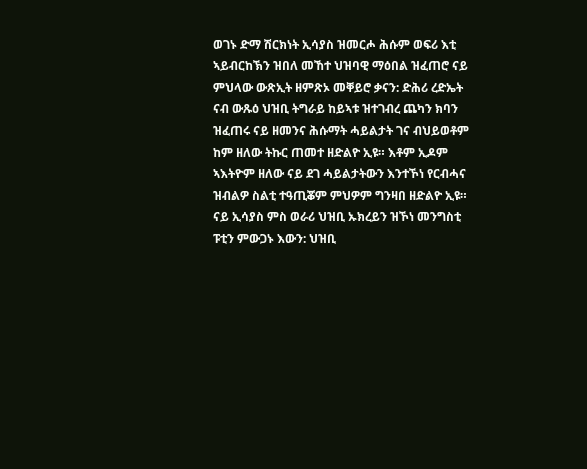ወገኑ ድማ ሽርክነት ኢሳያስ ዝመርሖ ሕሱም ወፍሪ እቲ ኣይብርከኽን ዝበለ መኸተ ህዝባዊ ማዕበል ዝፈጠሮ ናይ ምህላው ውጽኢት ዘምጽኦ መቐይሮ ቃናን: ድሕሪ ረድኤት ናብ ውጹዕ ህዝቢ ትግራይ ከይኣቱ ዝተገብረ ጨካን ክባን ዝፈጠሩ ናይ ዘመንና ሕሱማት ሓይልታት ገና ብህይወቶም ከም ዘለው ትኩር ጠመተ ዘድልዮ ኢዩ። እቶም ኢዶም ኣእትዮም ዘለው ናይ ደገ ሓይልታትውን እንተኾነ የርብሓና ዝብልዎ ስልቲ ተዓጢቖም ምህዎም ግንዛበ ዘድልዮ ኢዩ። ናይ ኢሳያስ ምስ ወራሪ ህዝቢ ኡክረይን ዝኾነ መንግስቲ ፑቲን ምውጋኑ እውን: ህዝቢ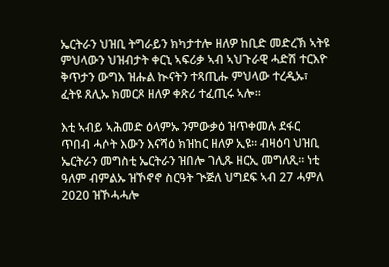ኤርትራን ህዝቢ ትግራይን ክካታተሎ ዘለዎ ከቢድ መድረኽ ኣትዩ ምህላውን ህዝብታት ቀርኒ ኣፍሪቃ ኣብ ኣህጉራዊ ሓድሽ ተርእዮ ቅጥታን ውግእ ዝሑል ኲናትን ተጻጢሑ ምህላው ተረዲኡ፣ ፈትዩ ጸሊኡ ክመርጾ ዘለዎ ቀጽሪ ተፈጢሩ ኣሎ።

እቲ ኣብይ ኣሕመድ ዕላምኡ ንምውቃዕ ዝጥቀመሉ ደፋር ጥበብ ሓሶት እውን እናሻዕ ክዝከር ዘለዎ ኢዩ። ብዛዕባ ህዝቢ ኤርትራን መግስቲ ኤርትራን ዝበሎ ገሊጹ ዘርኢ መግለጺ። ነቲ ዓለም ብምልኡ ዝኾኖኖ ስርዓት ጒጅለ ህግደፍ ኣብ 27 ሓምለ 2020 ዝኾሓሓሎ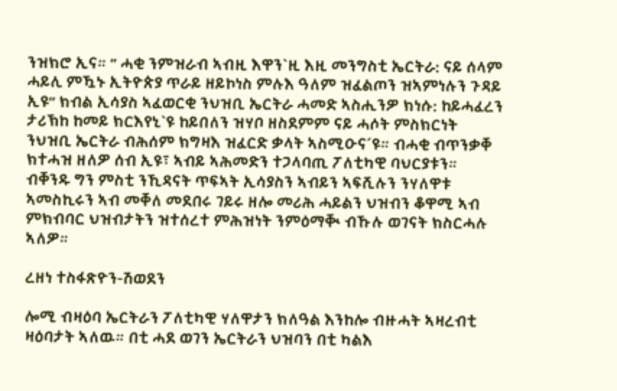ንዝክሮ ኢና። ” ሓቂ ንምዝራብ ኣብዚ እዋን`ዚ እዚ መንግስቲ ኤርትራ: ናይ ሰላም ሓይሊ ምዃኑ ኢትዮጵያ ጥራይ ዘይኮነስ ምሉእ ዓለም ዝፈልጦን ዝኣምነሉን ጉዳይ ኢዩ” ክብል ኢሳያስ ኣፈወርቂ ንህዝቢ ኤርትራ ሓመድ ኣስሒንዎ ክነሱ: ከይሓፈረን ታሪኽከ ከመይ ክርእየኒ`ዩ ከይበለን ዝሃቦ ዘስደምም ናይ ሓሶት ምስክርነት ንህዝቢ ኤርትራ ብሕሰም ክግዛእ ዝፈርድ ቃላት ኣስሚዑና´ዩ። ብሓቂ ብጥንቃቐ ክተሓዝ ዘለዎ ሰብ ኢዩ፣ ኣብይ ኣሕመድን ተጋላባጢ ፖለቲካዊ ባህርያቱን። ብቐንዱ ግን ምስቲ ንኺዳናት ጥፍኣት ኢሳያስን ኣብይን ኣፍሺሉን ንሃለዋቱ ኣመስኪሩን ኣብ መቐለ መደበሩ ገይሩ ዘሎ መሪሕ ሓይልን ህዝብን ቆዋሚ ኣብ ምክብባር ህዝብታትን ዝተሰረተ ምሕዝነት ንምዕማቚ ብኹሉ ወገናት ክስርሓሉ ኣለዎ።

ረዘነ ተስፋጽዮን-ሽወደን

ሎሚ ብዛዕባ ኤርትራን ፖለቲካዊ ሃለዋታን ክለዓል እንከሎ ብዙሓት ኣዛረብቲ ዛዕባታት ኣለዉ። በቲ ሓደ ወገን ኤርትራን ህዝባን በቲ ካልእ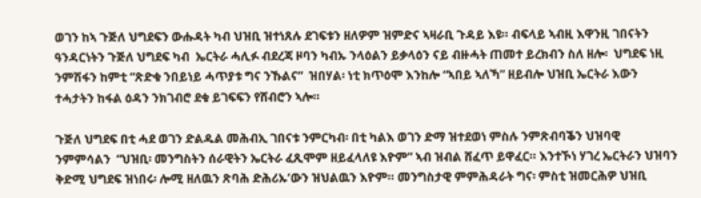ወገን ከኣ ጉጅለ ህግደፍን ውሑዳት ካብ ህዝቢ ዝተነጸሉ ደገፍቱን ዘለዎም ዝምድና ኣዛራቢ ጉዳይ እዩ። ብፍላይ ኣብዚ እዋንዚ ገበናትን ዓንዳርነትን ጉጅለ ህግደፍ ካብ  ኤርትራ ሓሊፉ ብደረጃ ዞባን ካብኡ ንላዕልን ይቃላዕን ናይ ብዙሓት ጠመተ ይረክብን ስለ ዘሎ፡  ህግደፍ ነዚ ንምሽፋን ከምቲ “ጽድቁ ንበይነይ ሓጥያቱ ግና ንኹልና”  ዝበሃል፡ ነቲ ክጥዕሞ እንከሎ “ኣበይ ኣለኻ” ዘይብሎ ህዝቢ ኤርትራ እውን ተሓታትን ከፋል ዕዳን ንክገብሮ ደቁ ይገፍፍን የሸብሮን ኣሎ።

ጉጅለ ህግደፍ በቲ ሓደ ወገን ድልዱል መሕብኢ ገበናቱ ንምርካብ፡ በቲ ካልእ ወገን ድማ ዝተደወነ ምስሉ ንምጽብባቕን ህዝባዊ ንምምሳልን  “ህዝቢ፡ መንግስትን ሰራዊትን ኤርትራ ፈጺሞም ዘይፈላለዩ እዮም” ኣብ ዝብል ሸፈጥ ይዋፈር። እንተኾነ ሃገረ ኤርትራን ህዝባን ቅድሚ ህግደፍ ዝነበሩ፡ ሎሚ ዘለዉን ጽባሕ ድሕሪኡ’ውን ዝህልዉን እዮም። መንግስታዊ ምምሕዳራት ግና፡ ምስቲ ዝመርሕዎ ህዝቢ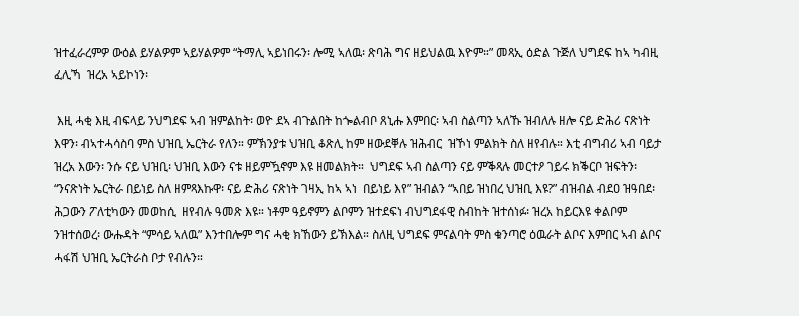ዝተፈራረምዎ ውዕል ይሃልዎም ኣይሃልዎም “ትማሊ ኣይነበሩን፡ ሎሚ ኣለዉ፡ ጽባሕ ግና ዘይህልዉ እዮም።” መጻኢ ዕድል ጉጅለ ህግደፍ ከኣ ካብዚ ፈሊኻ  ዝረአ ኣይኮነን፡

 እዚ ሓቂ እዚ ብፍላይ ንህግደፍ ኣብ ዝምልከት፡ ወዮ ደኣ ብጉልበት ከጐልብቦ ጸኒሑ እምበር፡ ኣብ ስልጣን ኣለኹ ዝብለሉ ዘሎ ናይ ድሕሪ ናጽነት እዋን፡ ብኣተሓሳስባ ምስ ህዝቢ ኤርትራ የለን። ምኽንያቱ ህዝቢ ቆጽሊ ከም ዘውደቐሉ ዝሕብር  ዝኾነ ምልክት ስለ ዘየብሉ። እቲ ብግብሪ ኣብ ባይታ ዝረአ እውን፡ ንሱ ናይ ህዝቢ፡ ህዝቢ እውን ናቱ ዘይምዃኖም እዩ ዘመልክት።  ህግደፍ ኣብ ስልጣን ናይ ምቕጻሉ መርተዖ ገይሩ ክቕርቦ ዝፍትን፡ “ንናጽነት ኤርትራ በይነይ ስለ ዘምጻእኩዋ፡ ናይ ድሕሪ ናጽነት ገዛኢ ከኣ ኣነ  በይነይ እየ” ዝብልን “ኣበይ ዝነበረ ህዝቢ እዩ?” ብዝብል ብደዐ ዝዓበደ፡ ሕጋውን ፖለቲካውን መወከሲ  ዘየብሉ ዓመጽ እዩ። ነቶም ዓይኖምን ልቦምን ዝተደፍነ ብህግደፋዊ ስብከት ዝተሰነፉ፡ ዝረአ ከይርእዩ ቀልቦም ንዝተሰወረ፡ ውሑዳት “ምሳይ ኣለዉ” እንተበሎም ግና ሓቂ ክኸውን ይኽእል። ስለዚ ህግደፍ ምናልባት ምስ ቁንጣሮ ዕዉራት ልቦና እምበር ኣብ ልቦና ሓፋሽ ህዝቢ ኤርትራስ ቦታ የብሉን።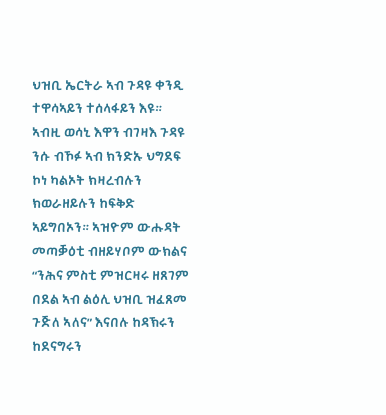ህዝቢ ኤርትራ ኣብ ጉዳዩ ቀንዲ ተዋሳኣይን ተሰላፋይን እዩ። ኣብዚ ወሳኒ እዋን ብገዛእ ጉዳዩ  ንሱ ብኾፉ ኣብ ክንድኡ ህግደፍ ኮነ ካልኦት ክዛረብሉን ክወራዘይሉን ከፍቅድ ኣይግበኦን። ኣዝዮም ውሑዳት መጣቓዕቲ ብዘይሃቦም ውክልና “ንሕና ምስቲ ምዝርዛሩ ዘጸገም በደል ኣብ ልዕሊ ህዝቢ ዝፈጸመ ጉጅለ ኣለና” እናበሉ ከዳኽሩን ከደናግሩን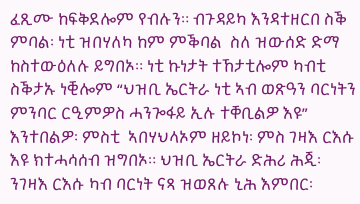ፈጺሙ ከፍቅደሎም የብሉን። ብጉዳይካ እንዳተዘርበ ስቕ ምባል፡ ነቲ ዝበሃለካ ከም ምቕባል  ስለ ዝውሰድ ድማ ከስተውዕለሉ ይግበኦ። ነቲ ኩነታት ተኸታቲሎም ካብቲ ስቕታኡ ነቒሎም “ህዝቢ ኤርትራ ነቲ ኣብ ወጽዓን ባርነትን ምንባር ርዒምዎስ ሓንጐፋይ ኢሉ ተቐቢልዎ እዩ”  እንተበልዎ፡ ምስቲ  ኣበሃህላኦም ዘይኮነ፡ ምስ ገዛእ ርእሱ እዩ ክተሓሳሰብ ዝግበኦ። ህዝቢ ኤርትራ ድሕሪ ሕጂ፡ ንገዛእ ርእሱ ካብ ባርነት ናጻ ዝወጸሉ ኒሕ እምበር፡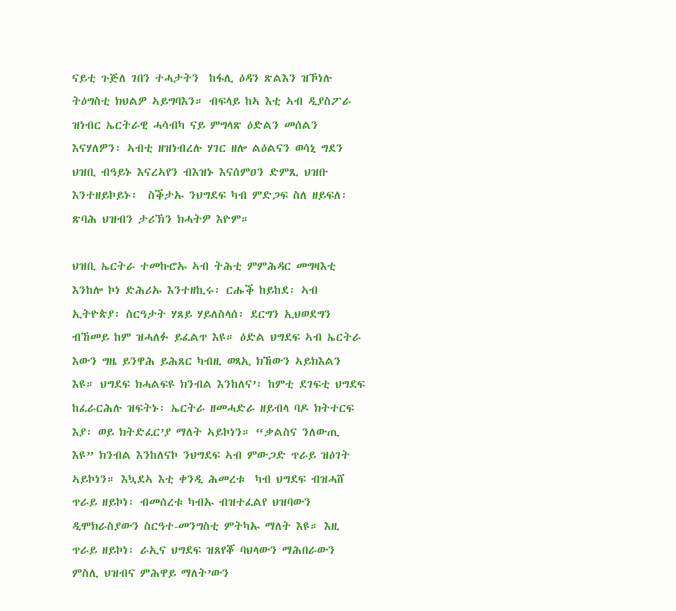ናይቲ ጉጅለ ገበን ተሓታትን  ከፋሊ ዕዳን ጽልእን ዝኾነሉ ትዕግስቲ ክህልዎ ኣይግባእን። ብፍላይ ከኣ እቲ ኣብ ዲያስፖራ ዝነብር ኤርትራዊ ሓሳብካ ናይ ምግላጽ ዕድልን መሰልን እናሃለዎን፡ ኣብቲ ዘዝነብረሉ ሃገር ዘሎ ልዕልናን ወሳኒ ግደን ህዝቢ ብዓይኑ እናረኣየን ብእዝኑ እናሰምዐን ድምጺ ህዝቡ እንተዘይኮይኑ፡  ስቕታኡ ንህግደፍ ካብ ምድጋፍ ስለ ዘይፍለ፡ ጽባሕ ህዝብን ታሪኽን ክሓትዎ እዮም።

ህዝቢ ኤርትራ ተመኩሮኡ ኣብ ትሕቲ ምምሕዳር መግዛእቲ እንከሎ ኮነ ድሕሪኡ እንተዘኪሩ፡ ርሑቕ ከይከደ፡ ኣብ ኢትዮጵያ፡ ስርዓታት ሃጸይ ሃይለስላሰ፡ ደርግን ኢህወደግን ብኸመይ ከም ዝሓለፉ ይፈልጥ እዩ። ዕድል ህግደፍ ኣብ ኤርትራ እውን ግዜ ይንዋሕ ይሕጸር ካብዚ ወጻኢ ክኸውን ኣይክእልን እዩ። ህግደፍ ክሓልፍዩ ክንብል እንከለና’፡ ከምቲ ደገፍቲ ህግደፍ ከፈራርሕሉ ዝፍትኑ፡ ኤርትራ ዘመሓድራ ዘይብላ ባዶ ክትተርፍ እያ፡ ወይ ክትድፈር’ያ ማለት ኣይኮነን። “ቃልስና ንለውጢ እዩ” ክንብል እንከለናኮ ንህግደፍ ኣብ ምውጋድ ጥራይ ዝዕገት ኣይኮነን። እኳደኣ እቲ ቀንዲ ሕመረቱ  ካብ ህግደፍ ብዝሓሸ ጥራይ ዘይኮነ፡ ብመሰረቱ ካብኡ ብዝተፈልየ ህዝባውን ዲሞክራስያውን ስርዓተ-መንግስቲ ምትካኡ ማለት እዩ። እዚ ጥራይ ዘይኮነ፡ ራኢና ህግደፍ ዝጸየቖ ባህላውን ማሕበራውን ምስሊ ህዝብና ምሕዋይ ማለት’ውን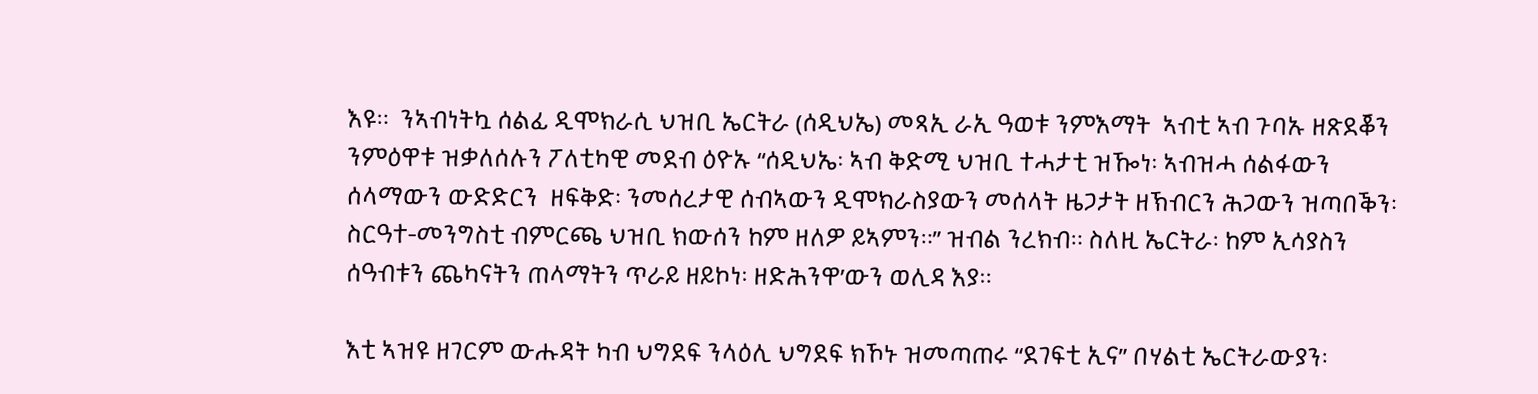እዩ።  ንኣብነትኳ ሰልፊ ዲሞክራሲ ህዝቢ ኤርትራ (ሰዲህኤ) መጻኢ ራኢ ዓወቱ ንምእማት  ኣብቲ ኣብ ጉባኡ ዘጽደቖን ንምዕዋቱ ዝቃለሰሉን ፖለቲካዊ መደብ ዕዮኡ “ሰዲህኤ፡ ኣብ ቅድሚ ህዝቢ ተሓታቲ ዝዀነ፡ ኣብዝሓ ሰልፋውን ሰላማውን ውድድርን  ዘፍቅድ፡ ንመሰረታዊ ሰብኣውን ዲሞክራስያውን መሰላት ዜጋታት ዘኽብርን ሕጋውን ዝጣበቕን፡ ስርዓተ-መንግስቲ ብምርጫ ህዝቢ ክውሰን ከም ዘለዎ ይኣምን።” ዝብል ንረክብ። ስለዚ ኤርትራ፡ ከም ኢሳያስን ሰዓብቱን ጨካናትን ጠላማትን ጥራይ ዘይኮነ፡ ዘድሕንዋ’ውን ወሊዳ እያ።

እቲ ኣዝዩ ዘገርም ውሑዳት ካብ ህግደፍ ንላዕሊ ህግደፍ ክኾኑ ዝመጣጠሩ “ደገፍቲ ኢና” በሃልቲ ኤርትራውያን፡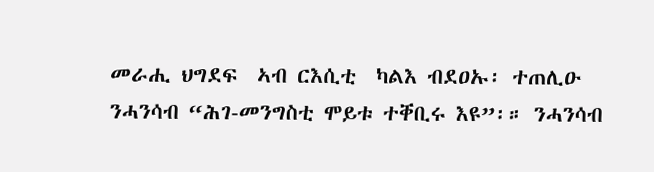መራሒ ህግደፍ  ኣብ ርእሲቲ  ካልእ ብደዐኡ፡ ተጠሊዑ ንሓንሳብ “ሕገ-መንግስቲ ሞይቱ ተቐቢሩ እዩ”፡። ንሓንሳብ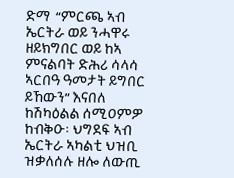ድማ  “ምርጫ ኣብ ኤርትራ ወይ ንሓዋሩ ዘይክግበር ወይ ከኣ ምናልባት ድሕሪ ሳላሳ ኣርበዓ ዓመታት ይግበር ይኸውን” እናበለ ከሽካዕልል ሰሚዐምዎ ከብቅዑ፡ ህግደፍ ኣብ ኤርትራ ኣካልቲ ህዝቢ ዝቃለሰሉ ዘሎ ለውጢ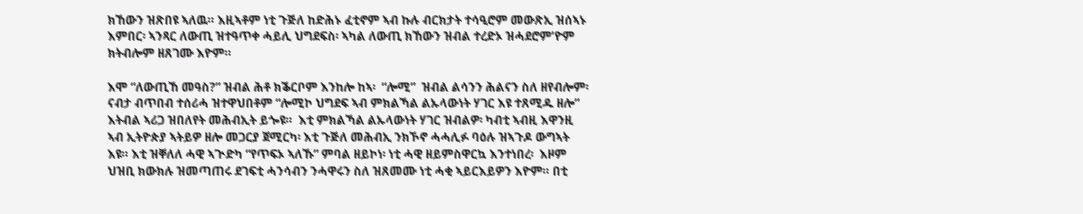ክኸውን ዝጽበዩ ኣለዉ። እዚኣቶም ነቲ ጉጅለ ከድሕኑ ፈቲኖም ኣብ ኩሉ ብርክታት ተሳዒሮም መውጽኢ ዝሰኣኑ እምበር፡ ኣንጻር ለውጢ ዝተዓጥቀ ሓይሊ ህግደፍስ፡ ኣካል ለውጢ ክኸውን ዝብል ተረድኦ ዝሓደሮም’ዮም ክትብሎም ዘጸገሙ እዮም።

እሞ “ለውጢኸ መዓስ?” ዝብል ሕቶ ክቕርቦም እንከሎ ከኣ፡  “ሎሚ”  ዝብል ልሳንን ሕልናን ስለ ዘየብሎም፡ ናብታ ብጥበብ ተሰሪሓ ዝተዋህበቶም “ሎሚኮ ህግደፍ ኣብ ምክልኻል ልኡላውነት ሃገር እዩ ተጸሚዱ ዘሎ” እትብል ኣሪጋ ዝበለየት መሕብኢት ይጐዩ።  እቲ ምክልኻል ልኡላውነት ሃገር ዝብልዎ፡ ካብቲ ኣብዚ እዋንዚ ኣብ ኢትዮጵያ ኣትይዎ ዘሎ መጋርያ ጀሚርካ፡ እቲ ጉጅለ መሕብኢ ንክኾኖ ሓሓሊፉ ባዕሉ ዝኣጉዶ ውግኣት እዩ። እቲ ዝቐለለ ሓዊ ኣጒድካ “የጥፍኦ ኣለኹ” ምባል ዘይኮነ፡ ነቲ ሓዊ ዘይምስዋርኳ እንተነበረ፡  እዞም ህዝቢ ክውክሉ ዝመጣጠሩ ደገፍቲ ሓንሳብን ንሓዋሩን ስለ ዝጸመሙ ነቲ ሓቂ ኣይርእይዎን እዮም። በቲ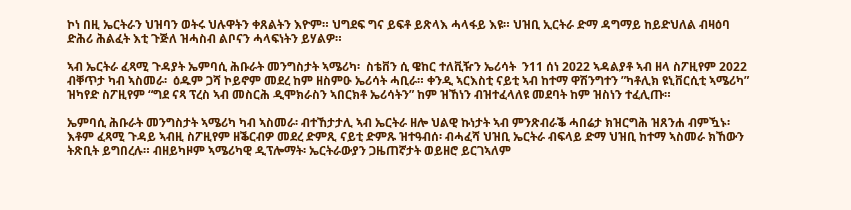ኮነ በዚ ኤርትራን ህዝባን ወትሩ ህሉዋትን ቀጸልትን እዮም። ህግደፍ ግና ይፍቶ ይጽላእ ሓላፋይ እዩ። ህዝቢ ኢርትራ ድማ ዳግማይ ከይድህለል ብዛዕባ ድሕሪ ሕልፈት እቲ ጉጅለ ዝሓስብ ልቦናን ሓላፍነትን ይሃልዎ።

ኣብ ኤርትራ ፈጻሚ ጉዳያት ኤምባሲ ሕቡራት መንግስታት ኣሜሪካ፡  ስቴቨን ሲ ዌከር ተለቪዥን ኤሪሳት  ን11 ሰነ 2022 ኣዳልያቶ ኣብ ዘላ ስፖዚየም 2022 ብቐጥታ ካብ ኣስመራ፡  ዕዱም ጋሻ ኮይኖም መደረ ከም ዘስምዑ ኤሪሳት ሓቢራ። ቀንዲ ኣርእስቲ ናይቲ ኣብ ከተማ ዋሽንግተን ”ካቶሊክ ዩኒቨርሲቲ ኣሜሪካ” ዝካየድ ስፖዚየም “ግደ ናጻ ፕረስ ኣብ መስርሕ ዲሞክራስን ኣበርክቶ ኤሪሳትን” ከም ዝኸነን ብዝተፈላለዩ መደባት ከም ዝስነን ተፈሊጡ።

ኤምባሲ ሕቡራት መንግስታት ኣሜሪካ ካብ ኣስመራ፡ ብተኸታታሊ ኣብ ኤርትራ ዘሎ ህልዊ ኩነታት ኣብ ምንጽብራቕ ሓበሬታ ክዝርግሕ ዝጸንሐ ብምዃኑ፡ እቶም ፈጻሚ ጉዳይ ኣብዚ ስፖዚየም ዘቕርብዎ መደረ ድምጺ ናይቲ ድምጹ ዝተዓብሰ፡ ብሓፈሻ ህዝቢ ኤርትራ ብፍላይ ድማ ህዝቢ ከተማ ኣስመራ ክኸውን ትጽቢት ይግበረሉ። ብዘይካዞም ኣሜሪካዊ ዲፕሎማት፡ ኤርትራውያን ጋዜጠኛታት ወይዘሮ ይርገኣለም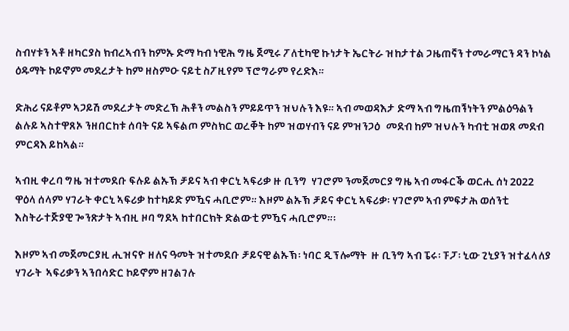ስብሃቱን ኣቶ ዘካርያስ ክብረኣብን ከምኡ ድማ ካብ ነዊሕ ግዜ ጀሚሩ ፖለቲካዊ ኩነታት ኤርትራ ዝከታተል ጋዜጠኛን ተመራማርን ዳን ኮነል ዕዱማት ኮይኖም መደረታት ከም ዘስምዑ ናይቲ ስፖዚየም ፕሮግራም የረድእ።

ድሕሪ ናይቶም ኣጋይሽ መደረታት መድረኽ ሕቶን መልስን ምይይጥን ዝህሉን እዩ። ኣብ መወዳእታ ድማ ኣብ ግዜጠኝነትን ምልዕዓልን ልሉይ ኣስተዋጸኦ ንዘበርከቱ ሰባት ናይ ኣፍልጦ ምስክር ወረቐት ከም ዝወሃብን ናይ ምዝንጋዕ   መደብ ከም ዝህሉን ካብቲ ዝወጸ መደብ ምርዳእ ይከኣል።

ኣብዚ ቀረባ ግዜ ዝተመደቡ ፍሉይ ልኡኽ ቻይና ኣብ ቀርኒ ኣፍሪቃ ዙ ቢንግ  ሃገሮም ንመጀመርያ ግዜ ኣብ መፋርቕ ወርሒ ሰነ 2022 ዋዕላ ሰላም ሃገራት ቀርኒ ኣፍሪቃ ከተካይድ ምዃና ሓቢሮም። እዞም ልኡኽ ቻይና ቀርኒ ኣፍሪቃ፡ ሃገሮም ኣብ ምፍታሕ ወሰንቲ እስትራተጅያዊ ጐንጽታት ኣብዚ ዞባ ግደኣ ከተበርክት ድልውቲ ምዃና ሓቢሮም።፡

እዞም ኣብ መጀመርያዚ ሒዝናዮ ዘለና ዓመት ዝተመደቡ ቻይናዊ ልኡኽ፡ ነባር ዲፕሎማት  ዙ ቢንግ ኣብ ፔሩ፡ ፑፓ፡ ኒው ጊኒያን ዝተፈላለያ ሃገራት  ኣፍሪቃን ኣንበሳድር ኮይኖም ዘገልገሉ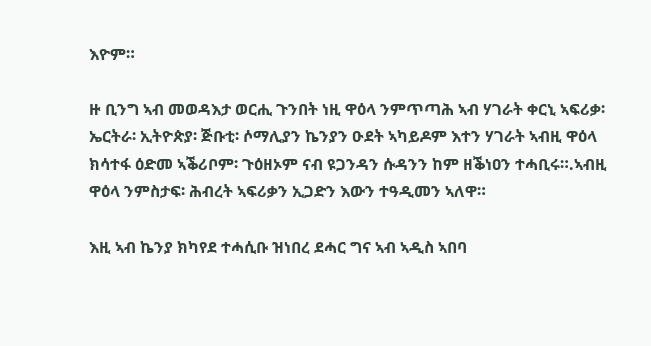እዮም።

ዙ ቢንግ ኣብ መወዳእታ ወርሒ ጉንበት ነዚ ዋዕላ ንምጥጣሕ ኣብ ሃገራት ቀርኒ ኣፍሪቃ፡ ኤርትራ፡ ኢትዮጵያ፡ ጅቡቲ፡ ሶማሊያን ኬንያን ዑደት ኣካይዶም እተን ሃገራት ኣብዚ ዋዕላ ክሳተፋ ዕድመ ኣቕሪቦም፡ ጉዕዘኦም ናብ ዩጋንዳን ሱዳንን ከም ዘቕነዐን ተሓቢሩ።.ኣብዚ ዋዕላ ንምስታፍ፡ ሕብረት ኣፍሪቃን ኢጋድን እውን ተዓዲመን ኣለዋ።

እዚ ኣብ ኬንያ ክካየደ ተሓሲቡ ዝነበረ ደሓር ግና ኣብ ኣዲስ ኣበባ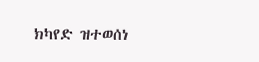ክካየድ ዝተወሰነ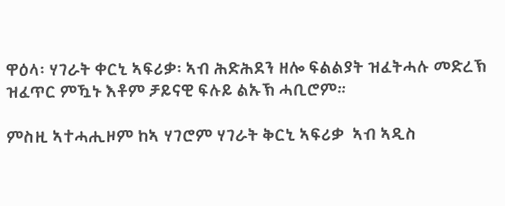ዋዕላ፡ ሃገራት ቀርኒ ኣፍሪቃ፡ ኣብ ሕድሕደን ዘሎ ፍልልያት ዝፈትሓሉ መድረኽ ዝፈጥር ምዃኑ እቶም ቻይናዊ ፍሉይ ልኡኽ ሓቢሮም።

ምስዚ ኣተሓሒዞም ከኣ ሃገሮም ሃገራት ቅርኒ ኣፍሪቃ  ኣብ ኣዲስ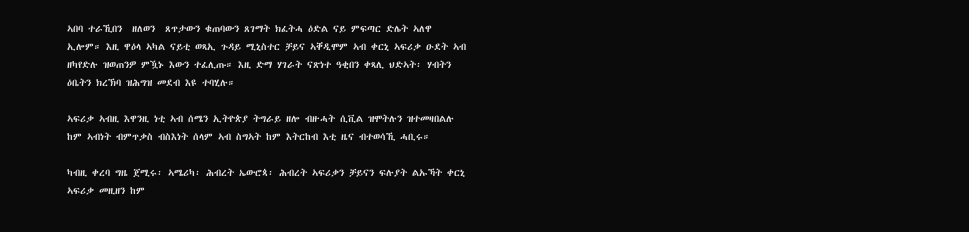ኣበባ ተራኺበን  ዘለወን  ጸጥታውን ቁጠባውን ጸገማት ክፈትሓ ዕድል ናይ ምፍጣር ድሌት ኣለዋ ኢሎም። እዚ ዋዕላ ኣካል ናይቲ ወጻኢ ጉዳይ ሚኒስተር ቻይና ኣቐዲሞም ኣብ ቀርኒ ኣፍሪቃ ዑደት ኣብ ዘካየድሉ ዝወጠንዎ ምዃኑ እውን ተፈሊጡ። እዚ ድማ ሃገራት ናጽነተ ዓቂበን ቀጻሊ ህድኣት፡ ሃብትን ዕቤትን ክረኽባ ዝሕግዝ መደብ እዩ ተባሂሉ።

ኣፍሪቃ ኣብዚ እዋንዚ ነቲ ኣብ ሰሜን ኢትዮጵያ ትግራይ ዘሎ ብዙሓት ሲቪል ዝሞትሉን ዝተመዛበልሉ ከም ኣብነት ብምጥቃስ ብስእነት ሰላም ኣብ ስግኣት ከም እትርከብ እቲ ዜና ብተወሳኺ ሓቢሩ።

ካብዚ ቀረባ ግዜ ጀሚሩ፡ ኣሜሪካ፡ ሕብረት ኤውሮጳ፡ ሕብረት ኣፍሪቃን ቻይናን ፍሉያት ልኡኻት ቀርኒ ኣፍሪቃ መዚዘን ከም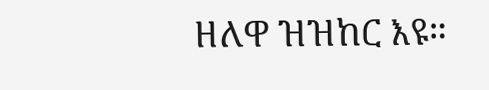ዘለዋ ዝዝከር እዩ።